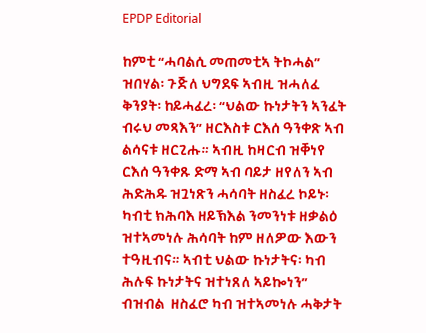EPDP Editorial

ከምቲ “ሓባልሲ መጠመቲኣ ትኮሓል” ዝበሃል፡ ጉጅለ ህግደፍ ኣብዚ ዝሓለፈ ቅንያት፡ ከይሓፈረ፡ “ህልው ኩነታትን ኣንፈት ብሩህ መጻእን” ዘርእስቱ ርእሰ ዓንቀጽ ኣብ ልሳናቱ ዘርጊሑ። ኣብዚ ከዛርብ ዝቐነየ ርእሰ ዓንቀጹ ድማ ኣብ ባይታ ዘየለን ኣብ ሕድሕዱ ዝጓነጽን ሓሳባት ዘስፈረ ኮይኑ፡  ካብቲ ክሕባእ ዘይኽእል ንመንነቱ ዘቃልዕ ዝተኣመነሉ ሕሳባት ከም ዘለዎው እውን ተዓዚብና። ኣብቲ ህልው ኩነታትና፡ ካብ ሕሉፍ ኩነታትና ዝተነጸለ ኣይኰነን” ብዝብል  ዘስፈሮ ካብ ዝተኣመነሉ ሓቅታት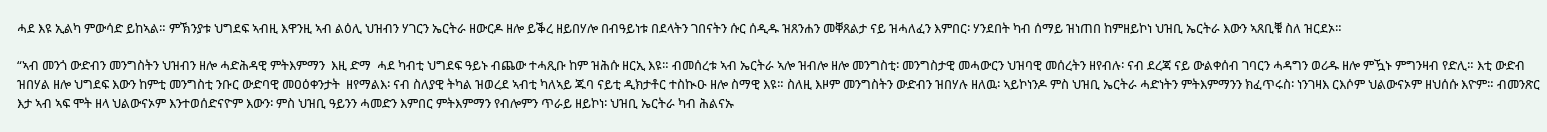ሓደ እዩ ኢልካ ምውሳድ ይከኣል። ምኽንያቱ ህግደፍ ኣብዚ እዋንዚ ኣብ ልዕሊ ህዝብን ሃገርን ኤርትራ ዘውርዶ ዘሎ ይቕረ ዘይበሃሎ በብዓይነቱ በደላትን ገበናትን ሱር ሰዲዱ ዝጸንሐን መቐጸልታ ናይ ዝሓለፈን እምበር፡ ሃንደበት ካብ ሰማይ ዝነጠበ ከምዘይኮነ ህዝቢ ኤርትራ እውን ኣጸቢቑ ስለ ዝርደኦ።

“ኣብ መንጎ ውድብን መንግስትን ህዝብን ዘሎ ሓድሕዳዊ ምትእምማን  እዚ ድማ  ሓደ ካብቲ ህግደፍ ዓይኑ ብጨው ተሓጺቡ ከም ዝሕሱ ዘርኢ እዩ። ብመሰረቱ ኣብ ኤርትራ ኣሎ ዝብሎ ዘሎ መንግስቲ፡ መንግስታዊ መሓውርን ህዝባዊ መሰረትን ዘየብሉ፡ ናብ ደረጃ ናይ ውልቀሰብ ገባርን ሓዳግን ወሪዱ ዘሎ ምዃኑ ምግንዛብ የድሊ። እቲ ውድብ ዝበሃል ዘሎ ህግደፍ እውን ከምቲ መንግስቲ ንቡር ውድባዊ መዐዕቀንታት  ዘየማልእ፡ ናብ ስለያዊ ትካል ዝወረደ ኣብቲ ካለኣይ ጁባ ናይቲ ዲክታቶር ተስኲዑ ዘሎ ስማዊ እዩ። ስለዚ እዞም መንግስትን ውድብን ዝበሃሉ ዘለዉ፡ ኣይኮነንዶ ምስ ህዝቢ ኤርትራ ሓድነትን ምትእምማንን ክፈጥሩስ፡ ነንገዛእ ርእሶም ህልውናኦም ዘህሰሱ እዮም። ብመንጽር እታ ኣብ ኣፍ ሞት ዘላ ህልውናኦም እንተወሰድናዮም እውን፡ ምስ ህዝቢ ዓይንን ሓመድን እምበር ምትእምማን የብሎምን ጥራይ ዘይኮነ፡ ህዝቢ ኤርትራ ካብ ሕልናኡ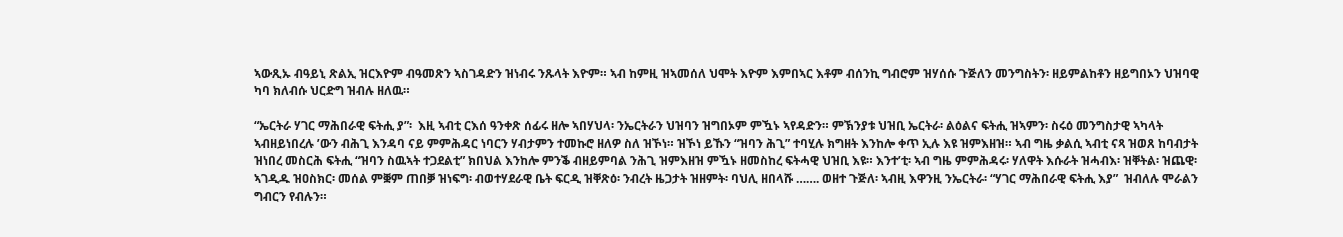ኣውጺኡ ብዓይኒ ጽልኢ ዝርእዮም ብዓመጽን ኣስገዳድን ዝነብሩ ንጹላት እዮም። ኣብ ከምዚ ዝኣመሰለ ህሞት እዮም እምበኣር እቶም ብሰንኪ ግብሮም ዝሃሰሱ ጉጅለን መንግስትን፡ ዘይምልከቶን ዘይግበኦን ህዝባዊ ካባ ክለብሱ ህርድግ ዝብሉ ዘለዉ።

“ኤርትራ ሃገር ማሕበራዊ ፍትሒ ያ”፡  እዚ ኣብቲ ርእሰ ዓንቀጽ ሰፊሩ ዘሎ ኣበሃህላ፡ ንኤርትራን ህዝባን ዝግበኦም ምዃኑ ኣየዳድን። ምኽንያቱ ህዝቢ ኤርትራ፡ ልዕልና ፍትሒ ዝኣምን፡ ስሩዕ መንግስታዊ ኣካላት  ኣብዘይነበረሉ ’ውን ብሕጊ እንዳባ ናይ ምምሕዳር ነባርን ሃብታምን ተመኩሮ ዘለዎ ስለ ዝኾነ። ዝኾነ ይኹን “ዝባን ሕጊ” ተባሂሉ ክግዘት እንከሎ ቀጥ ኢሉ እዩ ዝምእዘዝ። ኣብ ግዜ ቃልሲ ኣብቲ ናጻ ዝወጸ ከባብታት ዝነበረ መስርሕ ፍትሒ “ዝባን ስዉኣት ተጋደልቲ” ክበህል እንከሎ ምንቕ ብዘይምባል ንሕጊ ዝምእዘዝ ምዃኑ ዘመስከረ ፍትሓዊ ህዝቢ እዩ። እንተ’ቲ፡ ኣብ ግዜ ምምሕዳሩ፡ ሃለዋት እሱራት ዝሓብእ፡ ዝቐትል፡ ዝጨዊ፡ ኣገዲዱ ዝዐስክር፡ መሰል ምቛም ጠበቓ ዝነፍግ፡ ብወተሃደራዊ ቤት ፍርዲ ዝቐጽዕ፡ ንብረት ዜጋታት ዝዘምት፡ ባህሊ ዘበላሹ ……. ወዘተ ጉጅለ፡ ኣብዚ እዋንዚ ንኤርትራ፡ “ሃገር ማሕበራዊ ፍትሒ እያ”  ዝብለሉ ሞራልን ግብርን የብሉን።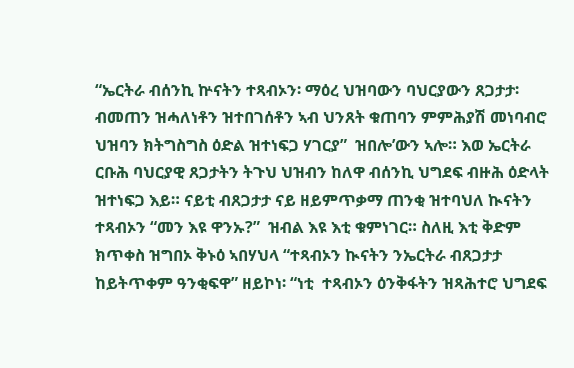“ኤርትራ ብሰንኪ ኵናትን ተጻብኦን፡ ማዕረ ህዝባውን ባህርያውን ጸጋታታ፡ ብመጠን ዝሓለነቶን ዝተበገሰቶን ኣብ ህንጸት ቁጠባን ምምሕያሽ መነባብሮ ህዝባን ክትግስግስ ዕድል ዝተነፍጋ ሃገርያ”  ዝበሎ’ውን ኣሎ። እወ ኤርትራ ርቡሕ ባህርያዊ ጸጋታትን ትጉህ ህዝብን ከለዋ ብሰንኪ ህግደፍ ብዙሕ ዕድላት ዝተነፍጋ እይ። ናይቲ ብጸጋታታ ናይ ዘይምጥቃማ ጠንቂ ዝተባህለ ኲናትን ተጻብኦን “መን እዩ ዋንኡ?”  ዝብል እዩ እቲ ቁምነገር። ስለዚ እቲ ቅድም ክጥቀስ ዝግበኦ ቅኑዕ ኣበሃህላ “ተጻብኦን ኲናትን ንኤርትራ ብጸጋታታ ከይትጥቀም ዓንቂፍዋ” ዘይኮነ፡ “ነቲ  ተጻብኦን ዕንቅፋትን ዝጻሕተሮ ህግደፍ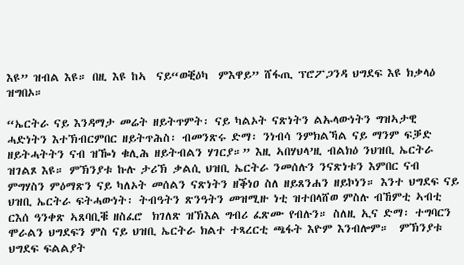እዩ” ዝብል እዩ። በዚ እዩ ከኣ  ናይ“ወቒዕካ  ምእዋይ” ሸፋጢ ፕሮፖጋንዳ ህግደፍ እዩ ክቃላዕ ዝግበኦ።

“ኤርትራ ናይ እንዳማታ መሬት ዘይትጥምት፡ ናይ ካልኦት ናጽነትን ልኡላውነትን ግዝኣታዊ ሓድነትን እተኽብርምበር ዘይትጥሕስ፡ ብመንጽሩ ድማ፡ ንነብሳ ንምክልኻል ናይ ማንም ፍቓድ ዘይትሓትትን ናብ ዝዀነ ቁሊሕ ዘይትብልን ሃገርያ።” እዚ ኣበሃህላ’ዚ ብልክዕ ንህዝቢ ኤርትራ ዝገልጾ እዩ። ምኽንያቱ ኩሉ ታሪኽ ቃልሲ ህዝቢ ኤርትራ ንመሰሉን ንናጽነቱን እምበር ናብ ምግሃስን ምዕማጽን ናይ ካለኦት መሰልን ናጽነትን ዘቕነዐ ስለ ዘይጸንሐን ዘይኮነን። እንተ ህግደፍ ናይ ህዝቢ ኤርትራ ፍትሓውነት፡ ትብዓትን ጽንዓትን መዝሚዙ ነቲ ዝተበላሸወ ምስሉ ብኸምቲ ኣብቲ ርእሰ ዓንቀጽ ኣጸባቢቑ ዘስፈሮ  ክገለጽ ዝኽእል ግብሪ ፈጽሙ የብሉን። ስለዚ ኢና ድማ፡ ተግባርን ሞራልን ህግደፍን ምስ ናይ ህዝቢ ኤርትራ ክልተ ተጻረርቲ ጫፋት እዮም እንብሎም።  ምኽንያቱ ህግደፍ ፍልልያት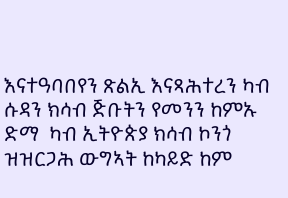እናተዓባበየን ጽልኢ እናጻሕተረን ካብ ሱዳን ክሳብ ጅቡትን የመንን ከምኡ ድማ  ካብ ኢትዮጵያ ክሳብ ኮንጎ ዝዝርጋሕ ውግኣት ከካይድ ከም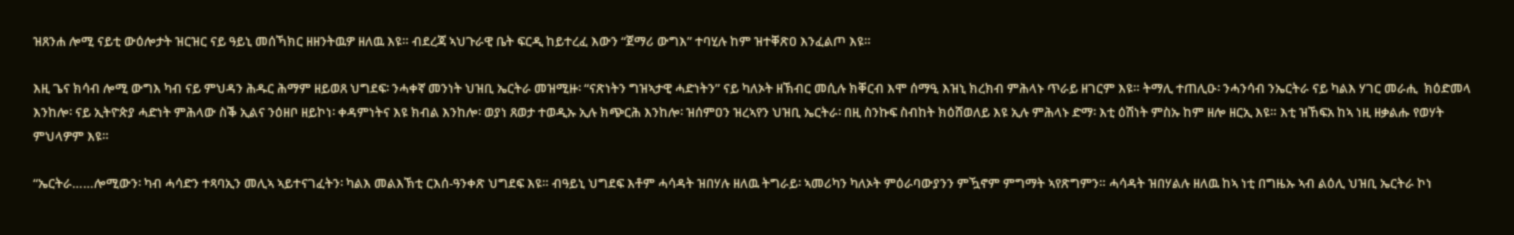ዝጸንሐ ሎሚ ናይቲ ውዕሎታት ዝርዝር ናይ ዓይኒ መሰኻክር ዘዘንትዉዎ ዘለዉ እዩ። ብደረጃ ኣህጉራዊ ቤት ፍርዲ ከይተረፈ እውን “ጀማሪ ውግእ” ተባሂሉ ከም ዝተቐጽዐ እንፈልጦ እዩ።

እዚ ጌና ክሳብ ሎሚ ውግእ ካብ ናይ ምህዳን ሕዱር ሕማም ዘይወጸ ህግደፍ፡ ንሓቀኛ መንነት ህዝቢ ኤርትራ መዝሚዙ፡ “ናጽነትን ግዝኣታዊ ሓድነትን” ናይ ካለኦት ዘኽብር መሲሉ ክቐርብ እሞ ሰማዒ እዝኒ ክረክብ ምሕላኑ ጥራይ ዘገርም እዩ። ትማሊ ተጠሊዑ፡ ንሓንሳብ ንኤርትራ ናይ ካልእ ሃገር መራሒ  ክዕድመላ እንከሎ፡ ናይ ኢትዮጵያ ሓድነት ምሕላው ስቕ ኢልና ንዕዘቦ ዘይኮነ፡ ቀዳምነትና እዩ ክብል እንከሎ፡ ወያነ ጸወታ ተወዲኡ ኢሉ ክጭርሕ እንከሎ፡ ዝሰምዐን ዝረኣየን ህዝቢ ኤርትራ፡ በዚ ስንኩፍ ስብከት ክዕሸወለይ እዩ ኢሉ ምሕላኑ ድማ፡ እቲ ዕሽነት ምስኡ ከም ዘሎ ዘርኢ እዩ። እቲ ዝኸፍአ ከኣ ነዚ ዘቃልሑ የወሃት ምህላዎም እዩ።

“ኤርትራ……ሎሚውን፡ ካብ ሓሳድን ተጻባኢን መሊኣ ኣይተናገፈትን፡ ካልእ መልእኽቲ ርእሰ-ዓንቀጽ ህግደፍ እዩ። ብዓይኒ ህግደፍ እቶም ሓሳዳት ዝበሃሉ ዘለዉ ትግራይ፡ ኣመሪካን ካለኦት ምዕራባውያንን ምዃኖም ምግማት ኣየጽግምን። ሓሳዳት ዝበሃልሉ ዘለዉ ከኣ ነቲ በግዜኡ ኣብ ልዕሊ ህዝቢ ኤርትራ ኮነ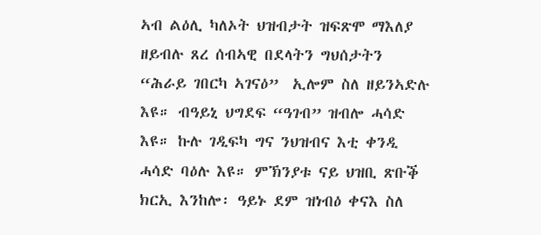ኣብ ልዕሊ ካለኦት ህዝብታት ዝፍጽሞ ማእለያ ዘይብሉ ጸረ ሰብኣዊ በደላትን ግህሰታትን “ሕራይ ገበርካ ኣገናዕ”  ኢሎም ስለ ዘይንኣድሉ እዩ። ብዓይኒ ህግደፍ “ዓገብ” ዝብሎ ሓሳድ እዩ። ኩሉ ገዲፍካ ግና ንህዝብና እቲ ቀንዲ ሓሳድ ባዕሉ እዩ። ምኽንያቱ ናይ ህዝቢ ጽቡቕ ክርኢ እንከሎ፡ ዓይኑ ደም ዝነብዕ ቀናእ ስለ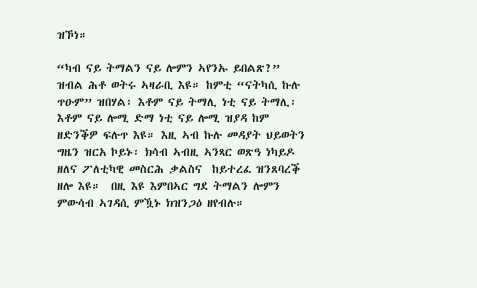ዝኾነ።

“ካብ ናይ ትማልን ናይ ሎምን ኣየንኡ ይበልጽ?”  ዝብል ሕቶ ወትሩ ኣዛራቢ እዩ። ከምቲ “ናትካሲ ኩሉ ጥዑም” ዝበሃል፡ እቶም ናይ ትማሊ ነቲ ናይ ትማሊ፡ እቶም ናይ ሎሚ ድማ ነቲ ናይ ሎሚ ዝያዳ ከም ዘድንቕዎ ፍሉጥ እዩ። እዚ ኣብ ኩሉ መዳያት ህይወትን ግዜን ዝርአ ኮይኑ፡ ክሳብ ኣብዚ ኣንጻር ወጽዓ ነካይዶ ዘለና ፖለቲካዊ መስርሕ ቃልስና  ከይተረፈ ዝንጸባረቕ ዘሎ እዩ።  በዚ እዩ እምበኣር ግደ ትማልን ሎምን ምውሳብ ኣገዳሲ ምዃኑ ክዝንጋዕ ዘየብሉ።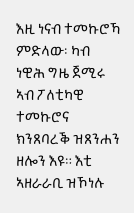እዚ ነናብ ተመኩሮኻ ምድላው፡ ካብ ነዊሕ ግዜ ጀሚሩ ኣብ ፖለቲካዊ ተመኩሮና ክንጸባረቕ ዝጸንሐን ዘሎን እዩ። እቲ ኣዘራራቢ ዝኾነሉ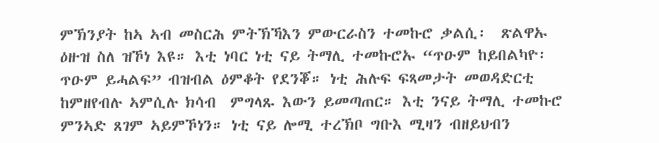ምኽንያት ከኣ ኣብ መስርሕ ምትኽኻእን ምውርራስን ተመኩሮ ቃልሲ፡  ጽልዋኡ ዕዙዝ ስለ ዝኾነ እዩ። እቲ ነባር ነቲ ናይ ትማሊ ተመኩሮኡ “ጥዑም ከይበልካዮ፡ ጥዑም ይሓልፍ” ብዝብል ዕምቆት የደንቖ። ነቲ ሕሉፍ ፍጻመታት መወዳድርቲ ከምዘየብሉ ኣምሲሉ ክሳብ  ምግላጹ እውን ይመጣጠር። እቲ ንናይ ትማሊ ተመኩሮ ምንኣድ ጸገም ኣይምኾነን። ነቲ ናይ ሎሚ ተረኽቦ ግቡእ ሚዛን ብዘይህብን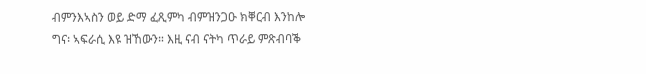ብምንእኣስን ወይ ድማ ፈጺምካ ብምዝንጋዑ ክቐርብ እንከሎ ግና፡ ኣፍራሲ እዩ ዝኸውን። እዚ ናብ ናትካ ጥራይ ምጽብባቕ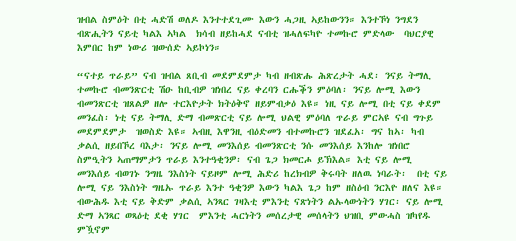ዝብል ስምዕት በቲ ሓድሽ ወለዶ እንተተደጊሙ እውን ሓጋዚ ኣይከውንን። እንተኾነ ንግደን ብጽሒትን ናይቲ ካልእ ኣካል  ክሳብ ዘይከሓደ ናብቲ ዝሓለፍካዮ ተመኩሮ ምድላው  ባህርያዊ እምበር ከም ነውሪ ዝውሰድ ኣይኮነን።

“ናተይ ጥራይ” ናብ ዝብል ጸቢብ መደምደምታ ካብ ዘብጽሑ ሕጽረታት ሓደ፡ ንናይ ትማሊ ተመኩሮ ብመንጽርቲ ሽዑ ከቢብዎ ዝነበረ ናይ ቀረባን ርሑቕን ምዕባለ፡ ንናይ ሎሚ እውን ብመንጽርቲ ዝጸልዎ ዘሎ ተርእዮታት ክትዕቅኖ ዘይምብቃዕ እዩ። ነዚ ናይ ሎሚ በቲ ናይ ቀደም መንፈስ፡ ነቲ ናይ ትማሊ ድማ ብመጽርቲ ናይ ሎሚ ህልዊ ምዕባለ ጥራይ ምርኣዩ ናብ ግጉይ መደምደምታ  ዝወስድ እዩ። ኣብዚ እዋንዚ ብዕድመን ብተመኩሮን ዝደፈአ፡ ግና ከኣ፡ ካብ ቃልሲ ዘይበኾረ ባእታ፡ ንናይ ሎሚ መንእሰይ ብመንጽርቲ ንሱ መንእሰይ እንከሎ ዝነበሮ ስምዒትን ኣጠማምታን ጥራይ እንተዓቂንዎ፡ ናብ ጌጋ ክመርሖ ይኽእል። እቲ ናይ ሎሚ መንእሰይ ብወገኑ ንግዜ ንእስነት ናይዞም ሎሚ ሕድሪ ከረክብዎ ቅሩባት ዘለዉ ነባራት፡  በቲ ናይ ሎሚ ናይ ንእስነት ግዜኡ ጥራይ እንተ ዓቂንዎ እውን ካልእ ጌጋ ከም ዘስዕብ ንርእዮ ዘለና እዩ። ብውሕዱ እቲ ናይ ቅድም ቃልሲ ኣንጻር ገዛእቲ ምእንቲ ናጽነትን ልኡላውነትን ሃገር፡ ናይ ሎሚ ድማ ኣንጻር ወጻዕቲ ደቂ ሃገር  ምእንቲ ሓርነትን መሰረታዊ መሰላትን ህዝቢ ምውሓስ ዝካየዱ ምዃኖም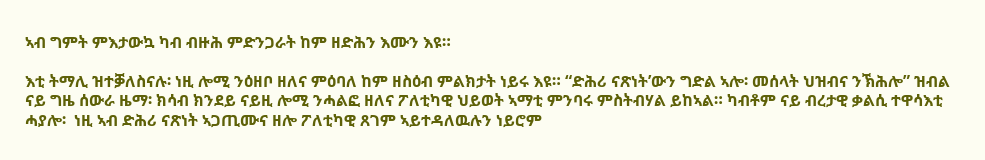ኣብ ግምት ምእታውኳ ካብ ብዙሕ ምድንጋራት ከም ዘድሕን እሙን እዩ።

እቲ ትማሊ ዝተቓለስናሉ፡ ነዚ ሎሚ ንዕዘቦ ዘለና ምዕባለ ከም ዘስዕብ ምልክታት ነይሩ እዩ። “ድሕሪ ናጽነት’ውን ግድል ኣሎ፡ መሰላት ህዝብና ንኽሕሎ” ዝብል ናይ ግዜ ሰውራ ዜማ፡ ክሳብ ክንደይ ናይዚ ሎሚ ንሓልፎ ዘለና ፖለቲካዊ ህይወት ኣማቲ ምንባሩ ምስትብሃል ይከኣል። ካብቶም ናይ ብረታዊ ቃልሲ ተዋሳእቲ ሓያሎ፡  ነዚ ኣብ ድሕሪ ናጽነት ኣጋጢሙና ዘሎ ፖለቲካዊ ጸገም ኣይተዳለዉሉን ነይሮም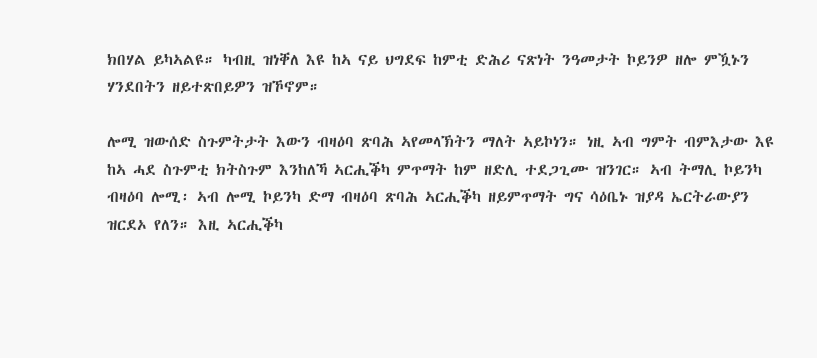ክበሃል ይካኣልዩ። ካብዚ ዝነቐለ እዩ ከኣ ናይ ህግደፍ ከምቲ ድሕሪ ናጽነት ንዓመታት ኮይንዎ ዘሎ ምዃኑን ሃንደበትን ዘይተጽበይዎን ዝኾኖም።

ሎሚ ዝውሰድ ስጉምትታት እውን ብዛዕባ ጽባሕ ኣየመላኽትን ማለት ኣይኮነን። ነዚ ኣብ ግምት ብምእታው እዩ ከኣ ሓደ ስጉምቲ ክትስጉም እንከለኻ ኣርሒቕካ ምጥማት ከም ዘድሊ ተደጋጊሙ ዝንገር። ኣብ ትማሊ ኮይንካ ብዛዕባ ሎሚ፡ ኣብ ሎሚ ኮይንካ ድማ ብዛዕባ ጽባሕ ኣርሒቕካ ዘይምጥማት ግና ሳዕቤኑ ዝያዳ ኤርትራውያን ዝርደኦ የለን። እዚ ኣርሒቕካ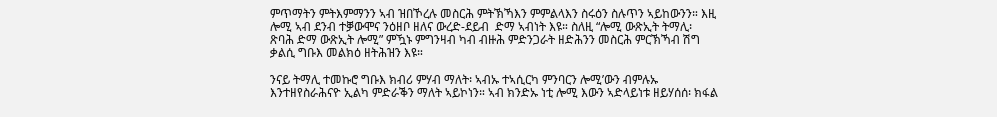ምጥማትን ምትእምማንን ኣብ ዝበኾረሉ መስርሕ ምትኽኻእን ምምልላእን ስሩዕን ስሉጥን ኣይከውንን። እዚ ሎሚ ኣብ ደንብ ተቓውሞና ንዕዘቦ ዘለና ውረድ-ደይብ  ድማ ኣብነት እዩ። ስለዚ “ሎሚ ውጽኢት ትማሊ፡ ጽባሕ ድማ ውጽኢት ሎሚ” ምዃኑ ምግንዛብ ካብ ብዙሕ ምድንጋራት ዘድሕንን መስርሕ ምርኽኻብ ሽግ ቃልሲ ግቡእ መልክዕ ዘትሕዝን እዩ።

ንናይ ትማሊ ተመኩሮ ግቡእ ክብሪ ምሃብ ማለት፡ ኣብኡ ተኣሲርካ ምንባርን ሎሚ’ውን ብምሉኡ  እንተዘየስራሕናዮ ኢልካ ምድራቕን ማለት ኣይኮነን። ኣብ ክንድኡ ነቲ ሎሚ እውን ኣድላይነቱ ዘይሃሰሰ፡ ክፋል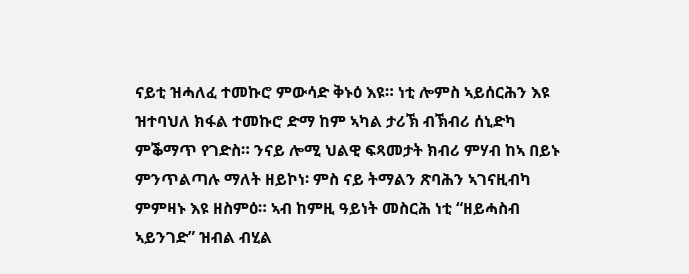ናይቲ ዝሓለፈ ተመኩሮ ምውሳድ ቅኑዕ እዩ። ነቲ ሎምስ ኣይሰርሕን እዩ ዝተባህለ ክፋል ተመኩሮ ድማ ከም ኣካል ታሪኽ ብኽብሪ ሰኒድካ ምቕማጥ የገድስ። ንናይ ሎሚ ህልዊ ፍጻመታት ክብሪ ምሃብ ከኣ በይኑ ምንጥልጣሉ ማለት ዘይኮነ፡ ምስ ናይ ትማልን ጽባሕን ኣገናዚብካ ምምዛኑ እዩ ዘስምዕ። ኣብ ከምዚ ዓይነት መስርሕ ነቲ “ዘይሓስብ ኣይንገድ” ዝብል ብሂል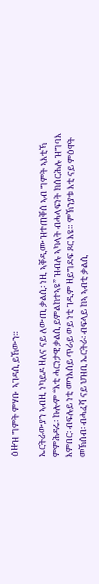ዕዙዝ ግምት ምሃቡ  ኣገዳሲ ይኸውን።

ኤርትራውያን ኣብዚ ነካይዶ ዘለና ናይ ለውጢ ቃልሲ፡ ነዚ ኣቐዲሙ ዝተጠቐሰ ኣብ ግምት ኣእቲኻ ምምሕዳሩ፡ ኩሎም “እቲ ሓርነታዊ ቃልሲ ይምልከተኣዩ” ዝብሉ ኣካላት ብሓላፍነት ክሰርሕሉ ዝግባእ እምበር፡ ብፍሉይ ነቲ መንእሰይ ጥራይ ወይ ነቲ ገዲም ዘይግደፍ ጾር እዩ። ምኽንያቱ እቲ ናይ ምዕዋት መኽሰብ፡ ብሓፈሻ ናይ ህዝቢ ኤርትራ፡ ብፍላይ ከኣ ኣብቲ ቃልሲ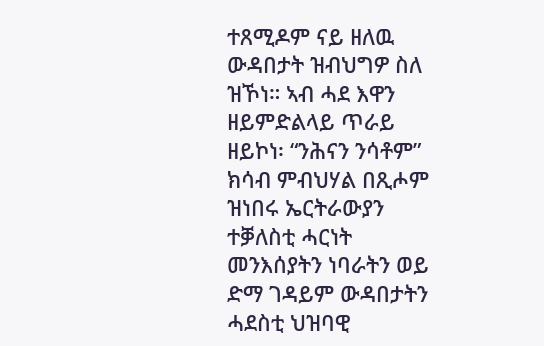ተጸሚዶም ናይ ዘለዉ ውዳበታት ዝብህግዎ ስለ ዝኾነ። ኣብ ሓደ እዋን ዘይምድልላይ ጥራይ ዘይኮነ፡ “ንሕናን ንሳቶም” ክሳብ ምብህሃል በጺሖም ዝነበሩ ኤርትራውያን ተቓለስቲ ሓርነት መንእሰያትን ነባራትን ወይ ድማ ገዳይም ውዳበታትን ሓደስቲ ህዝባዊ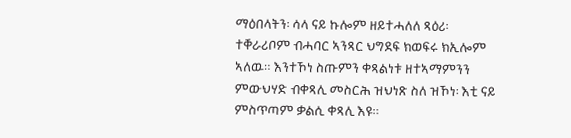ማዕበላትን፡ ሳላ ናይ ኩሎም ዘይተሓለለ ጻዕሪ፡ ተቐራሪቦም ብሓባር ኣንጻር ህግደፍ ክወፍሩ ክኢሎም ኣለዉ። እንተኾነ ስጡምን ቀጻልነቱ ዘተኣማምንን  ምውህሃድ ብቀጻሊ መስርሕ ዝህነጽ ስለ ዝኾነ፡ እቲ ናይ ምስጥጣም ቃልሲ ቀጻሊ እዩ።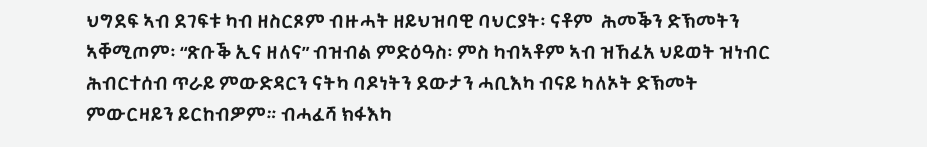ህግደፍ ኣብ ደገፍቱ ካብ ዘስርጾም ብዙሓት ዘይህዝባዊ ባህርያት፡ ናቶም  ሕመቕን ድኽመትን ኣቐሚጦም፡ “ጽቡቕ ኢና ዘለና” ብዝብል ምድዕዓስ፡ ምስ ካብኣቶም ኣብ ዝኸፈአ ህይወት ዝነብር ሕብርተሰብ ጥራይ ምውድዳርን ናትካ ባዶነትን ደውታን ሓቢእካ ብናይ ካለኦት ድኽመት ምውርዛይን ይርከብዎም። ብሓፈሻ ክፋእካ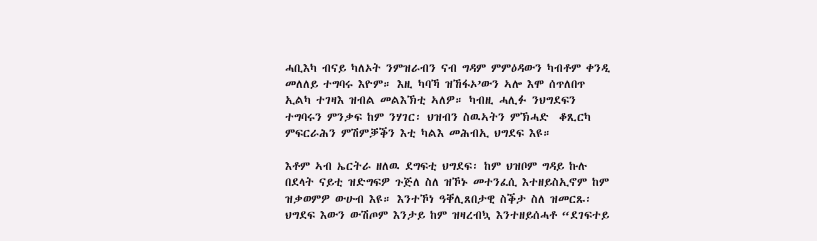ሓቢእካ ብናይ ካለኦት ንምዝራብን ናብ ግዳም ምምዕዳውን ካብቶም ቀንዲ መለለይ ተግባሩ እዮም። እዚ ካባኻ ዝኸፋኦ’ውን ኣሎ እሞ ሰጥለበጥ ኢልካ ተገዛእ ዝብል መልእኽቲ ኣለዎ። ካብዚ ሓሊፉ ንህግደፍን ተግባሩን ምንቃፍ ከም ንሃገር፡ ህዝብን ስዉኣትን ምኽሓድ  ቆጺርካ  ምፍርራሕን ምሽምቓቕን እቲ ካልእ መሕብኢ ህግደፍ እዩ።

እቶም ኣብ ኤርትራ ዘለዉ ደግፍቲ ህግደፍ፡ ከም ህዝቦም ግዳይ ኩሉ በደላት ናይቲ ዝድግፍዎ ጉጅለ ስለ ዝኾኑ መተንፈሲ እተዘይስኢኖም ከም ዝቃወምዎ ውሁብ እዩ። እንተኾነ ዓቐሊጸበታዊ ስቕታ ስለ ዝመርጹ፡ ህግደፍ እውን ውሽጦም እንታይ ከም ዝዛረብኳ እንተዘይሰሓቶ “ደገፍተይ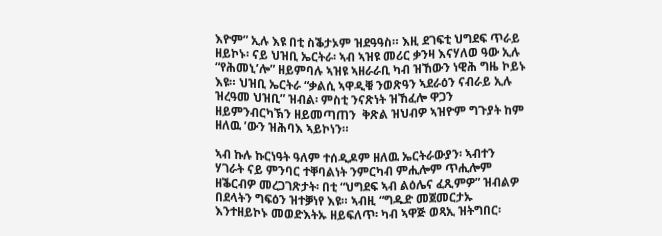እዮም” ኢሉ እዩ በቲ ስቕታኦም ዝደዓዓስ። እዚ ደገፍቲ ህግደፍ ጥራይ ዘይኮኑ፡ ናይ ህዝቢ ኤርትራ፡ ኣብ ኣዝዩ መሪር ቃንዛ እናሃለወ ዓው ኢሉ “የሕመኒ’ሎ” ዘይምባሉ ኣዝዩ ኣዘራራቢ ካብ ዝኸውን ነዊሕ ግዜ ኮይኑ እዩ። ህዝቢ ኤርትራ “ቃልሲ ኣዋዲቑ ንወጽዓን ኣደራዕን ናብራይ ኢሉ ዝረዓመ ህዝቢ” ዝብል፡ ምስቲ ንናጽነት ዝኸፈሎ ዋጋን ዘይምንብርካኽን ዘይመጣጠን  ቅጽል ዝህብዎ ኣዝዮም ግጉያት ከም ዘለዉ ’ውን ዝሕባእ ኣይኮነን።

ኣብ ኩሉ ኩርነዓት ዓለም ተሰዲዶም ዘለዉ ኤርትራውያን፡ ኣብተን ሃገራት ናይ ምንባር ተቐባልነት ንምርካብ ምሒሎም ጥሒሎም ዘቕርብዎ መረጋገጽታት፡ በቲ “ህግደፍ ኣብ ልዕሌና ፈጺምዎ” ዝብልዎ በደላትን ግፍዕን ዝተቓነየ እዩ። ኣብዚ “ግዱድ መጀመርታኡ እንተዘይኮኑ መወድእትኡ ዘይፍለጥ፡ ካብ ኣዋጅ ወጻኢ ዝትግበር፡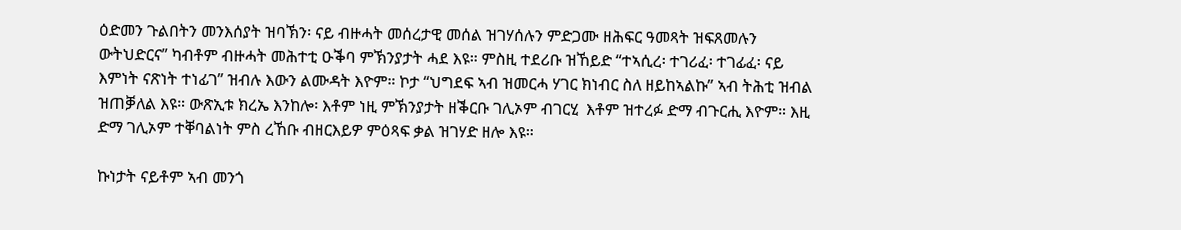ዕድመን ጉልበትን መንእሰያት ዝባኽን፡ ናይ ብዙሓት መሰረታዊ መሰል ዝገሃሰሉን ምድጋሙ ዘሕፍር ዓመጻት ዝፍጸመሉን ውትህድርና” ካብቶም ብዙሓት መሕተቲ ዑቕባ ምኽንያታት ሓደ እዩ። ምስዚ ተደሪቡ ዝኸይድ “ተኣሲረ፡ ተገሪፈ፡ ተገፊፈ፡ ናይ እምነት ናጽነት ተነፊገ” ዝብሉ እውን ልሙዳት እዮም። ኮታ “ህግደፍ ኣብ ዝመርሓ ሃገር ክነብር ስለ ዘይከኣልኩ” ኣብ ትሕቲ ዝብል ዝጠቓለል እዩ። ውጽኢቱ ክረኤ እንከሎ፡ እቶም ነዚ ምኽንያታት ዘቕርቡ ገሊኦም ብገርሂ  እቶም ዝተረፉ ድማ ብጉርሒ እዮም። እዚ ድማ ገሊኦም ተቐባልነት ምስ ረኸቡ ብዘርእይዎ ምዕጻፍ ቃል ዝገሃድ ዘሎ እዩ።

ኩነታት ናይቶም ኣብ መንጎ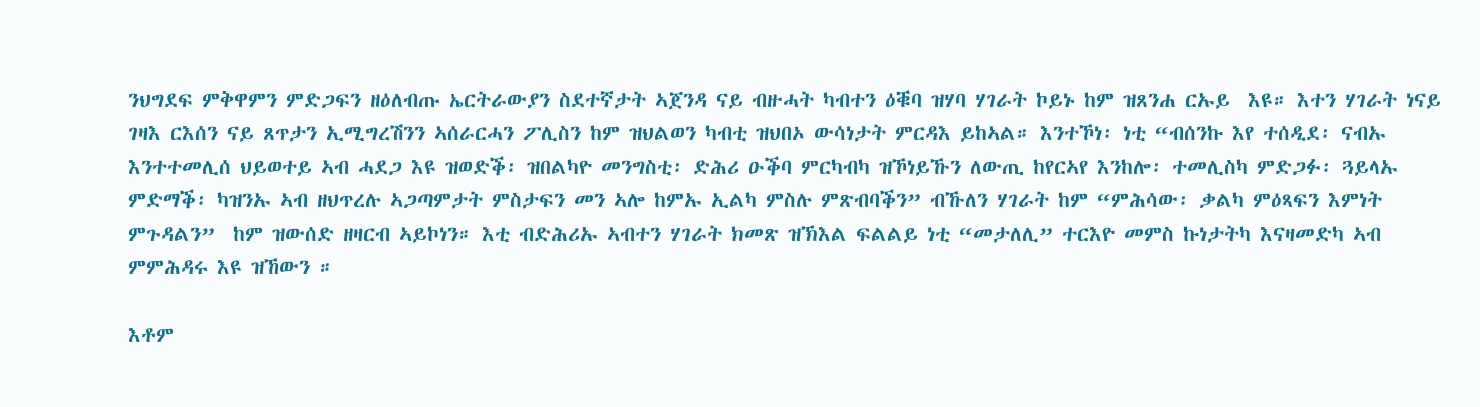ንህግደፍ ምቅዋምን ምድጋፍን ዘዕለብጡ ኤርትራውያን ስደተኛታት ኣጀንዳ ናይ ብዙሓት ካብተን ዕቑባ ዝሃባ ሃገራት ኮይኑ ከም ዝጸንሐ ርኡይ  እዩ። እተን ሃገራት ነናይ ገዛእ ርእሰን ናይ ጸጥታን ኢሚግረሽንን ኣሰራርሓን ፖሊስን ከም ዝህልወን ካብቲ ዝህበኦ ውሳነታት ምርዳእ ይከኣል። እንተኾነ፡ ነቲ “ብሰንኩ እየ ተሰዲደ፡ ናብኡ እንተተመሊሰ ህይወተይ ኣብ ሓደጋ እዩ ዝወድቕ፡ ዝበልካዮ መንግስቲ፡ ድሕሪ ዑቕባ ምርካብካ ዝኾነይኹን ለውጢ ከየርኣየ እንከሎ፡ ተመሊስካ ምድጋፉ፡ ጓይላኡ ምድማቕ፡ ካዝንኡ ኣብ ዘህጥረሉ ኣጋጣምታት ምስታፍን መን ኣሎ ከምኡ ኢልካ ምስሉ ምጽብባቕን” ብኹለን ሃገራት ከም “ምሕሳው፡ ቃልካ ምዕጻፍን እምነት ምጉዳልን”  ከም ዝውሰድ ዘዛርብ ኣይኮነን። እቲ ብድሕሪኡ ኣብተን ሃገራት ክመጽ ዝኽእል ፍልልይ ነቲ “መታለሊ” ተርእዮ መምስ ኩነታትካ እናዛመድካ ኣብ ምምሕዳሩ እዩ ዝኸውን ።

እቶም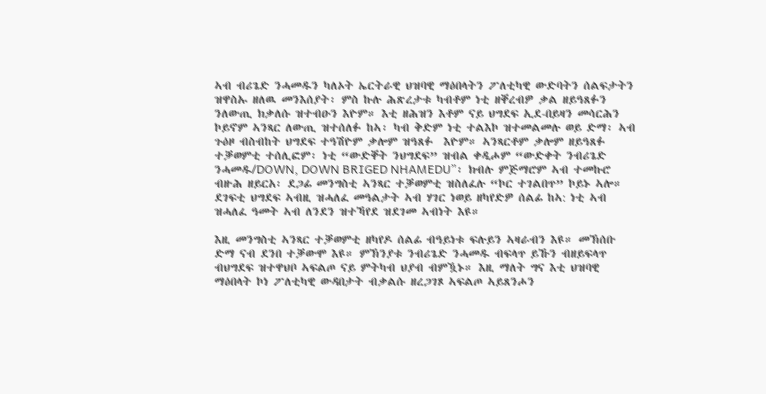ኣብ ብሪጌድ ንሓመዱን ካለኦት ኤርትራዊ ህዝባዊ ማዕበላትን ፖለቲካዊ ውድባትን ሰልፍታትን ዝዋስኡ ዘለዉ መንእሰያት፡ ምስ ኩሉ ሕጽረታቱ ካብቶም ነቲ ዘቐረብዎ ቃል ዘይዓጸፉን ንለውጢ ክቃለሱ ዝተብዑን እዮም። እቲ ዘሕዝን እቶም ናይ ህግደፍ ኢደ-በይዛን መሳርሕን ኮይኖም ኣንጻር ለውጢ ዝተሰለፉ ከኣ፡ ካብ ቅድም ነቲ ተልእኮ ዝተመልመሉ ወይ ድማ፡ ኣብ ጉዕዞ ብስብከት ህግደፍ ተዓሽዮም ቃሎም ዝዓጸፉ  እዮም። ኣንጻርቶም ቃሎም ዘይዓጸፉ ተቓወምቲ ተሰሊፎም፡ ነቲ “ውድቐት ንህግደፍ” ዝብል ቀዲሖም “ውድቀት ንብሪጌድ ንሓመዱ/DOWN, DOWN BRIGED NHAMEDU”፡ ክብሉ ምጅማሮም ኣብ ተመኩሮ ብዙሕ ዘይርአ፡ ደጋፊ መንግስቲ ኣንጻር ተቓወምቲ ዝስለፈሉ “ኮር ተገልበጥ” ኮይኑ ኣሎ። ደገፍቲ ህግደፍ ኣብዚ ዝሓለፈ መዓልታት ኣብ ሃገር ነወይ ዘካየድዎ ሰልፊ ከኣ: ነቲ ኣብ ዝሓለፈ ዓመት ኣብ ለንደን ዝተኻየደ ዝደገመ ኣብነት እዩ።

እዚ መንግስቲ ኣንጻር ተቓወምቲ ዘካየዶ ሰልፊ ብዓይነቱ ፍሉይን ኣዛራብን እዩ። መኽሰቡ ድማ ናብ ደንበ ተቓውሞ እዩ። ምኽንያቱ ንብሪጌድ ንሓመዱ ብፍላጥ ይኹን ብዘይፍላጥ ብህግደፍ ዝተዋህቦ ኣፍልጦ ናይ ምትካብ ህያብ ብምዃኑ። እዚ ማለት ግና እቲ ህዝባዊ ማዕበላት ኮነ ፖለቲካዊ ውዳበታት ብቃልሱ ዘረጋገጾ ኣፍልጦ ኣይጸንሖን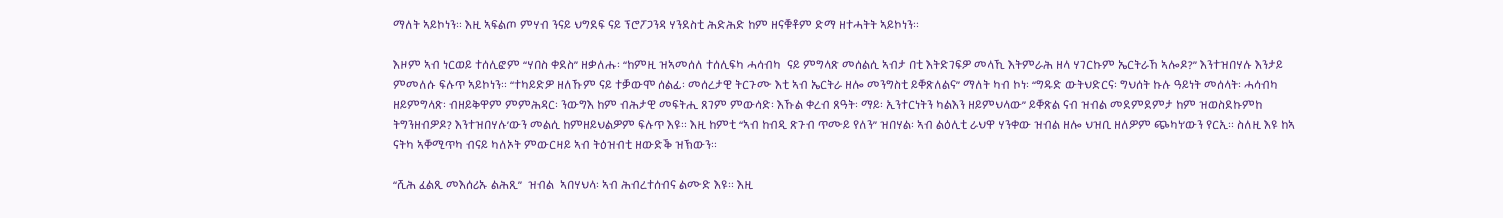ማለት ኣይኮነን። እዚ ኣፍልጦ ምሃብ ንናይ ህግደፍ ናይ ፕሮፖጋንዳ ሃንደስቲ ሕድሕድ ከም ዘናቑቶም ድማ ዘተሓትት ኣይኮነን።

እዞም ኣብ ነርወይ ተሰሊፎም “ሃበስ ቀደስ” ዘቃለሑ፡ “ከምዚ ዝኣመሰለ ተሰሊፍካ ሓሳብካ  ናይ ምግላጽ መሰልሲ ኣብታ በቲ እትድገፍዎ መላኺ እትምራሕ ዘላ ሃገርኩም ኤርትራኸ ኣሎዶ?” እንተዝበሃሉ እንታይ  ምመለሱ ፍሉጥ ኣይኮነን። “ተካይድዎ ዘለኹም ናይ ተቓውሞ ሰልፊ፡ መሰረታዊ ትርጉሙ እቲ ኣብ ኤርትራ ዘሎ መንግስቲ ይቐጽለልና” ማለት ካብ ኮነ፡ “ግዱድ ውትህድርና፡ ግህሰት ኩሉ ዓይነት መሰላት፡ ሓሳብካ ዘይምግላጽ፡ ብዘይቅዋም ምምሕዳር፡ ንውግእ ከም ብሕታዊ መፍትሒ ጸገም ምውሳድ፡ እኹል ቀረብ ጸዓት፡ ማይ፡ ኢንተርነትን ካልእን ዘይምህላው” ይቐጽል ናብ ዝብል መደምደምታ ከም ዝወስደኩምከ ትግንዘብዎዶ? እንተዝበሃሉ’ውን መልሲ ከምዘይህልዎም ፍሉጥ እዩ። እዚ ከምቲ “ኣብ ከብዲ ጽጉብ ጥሙይ የለን” ዝበሃል፡ ኣብ ልዕሊቲ ራህዋ ሃንቀው ዝብል ዘሎ ህዝቢ ዘለዎም ጭካነ’ውን የርኢ። ስለዚ እዩ ከኣ ናትካ ኣቐሚጥካ ብናይ ካለኦት ምውርዛይ ኣብ ትዕዝብቲ ዘውድቕ ዝኽውን።

“ሺሕ ፈልጺ መእሰሪኡ ልሕጺ”  ዝብል  ኣበሃህላ፡ ኣብ ሕብረተሰብና ልሙድ እዩ። እዚ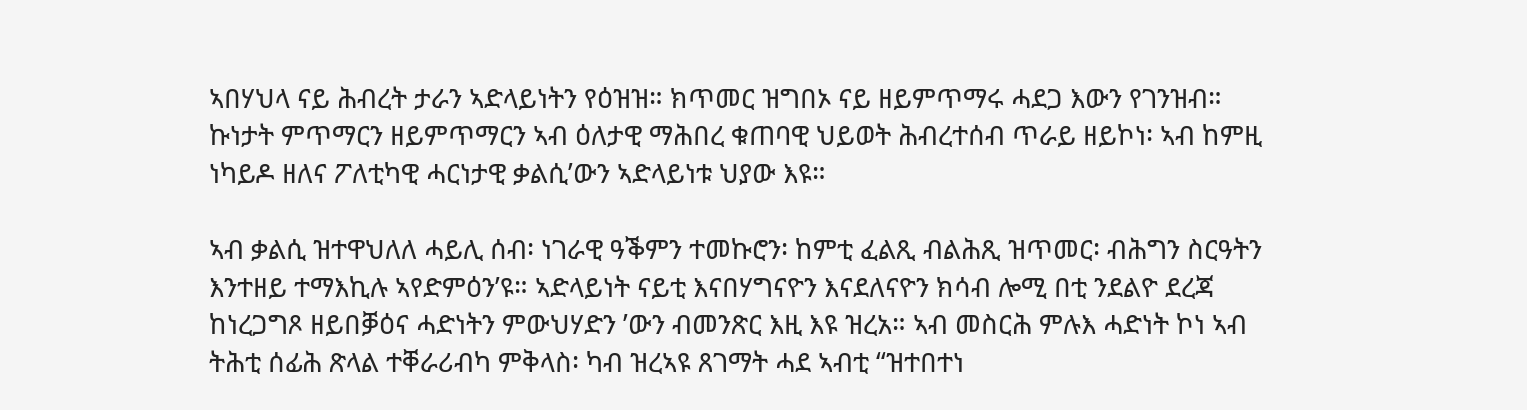ኣበሃህላ ናይ ሕብረት ታራን ኣድላይነትን የዕዝዝ። ክጥመር ዝግበኦ ናይ ዘይምጥማሩ ሓደጋ እውን የገንዝብ። ኩነታት ምጥማርን ዘይምጥማርን ኣብ ዕለታዊ ማሕበረ ቁጠባዊ ህይወት ሕብረተሰብ ጥራይ ዘይኮነ፡ ኣብ ከምዚ ነካይዶ ዘለና ፖለቲካዊ ሓርነታዊ ቃልሲ’ውን ኣድላይነቱ ህያው እዩ።

ኣብ ቃልሲ ዝተዋህለለ ሓይሊ ሰብ፡ ነገራዊ ዓቕምን ተመኩሮን፡ ከምቲ ፈልጺ ብልሕጺ ዝጥመር፡ ብሕግን ስርዓትን እንተዘይ ተማእኪሉ ኣየድምዕን’ዩ። ኣድላይነት ናይቲ እናበሃግናዮን እናደለናዮን ክሳብ ሎሚ በቲ ንደልዮ ደረጃ ከነረጋግጾ ዘይበቓዕና ሓድነትን ምውህሃድን ’ውን ብመንጽር እዚ እዩ ዝረአ። ኣብ መስርሕ ምሉእ ሓድነት ኮነ ኣብ ትሕቲ ሰፊሕ ጽላል ተቐራሪብካ ምቅላስ፡ ካብ ዝረኣዩ ጸገማት ሓደ ኣብቲ “ዝተበተነ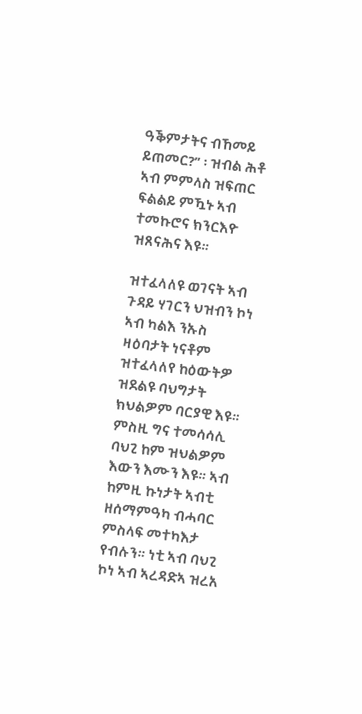ዓቕምታትና ብኸመይ ይጠመር?” ፡ ዝብል ሕቶ ኣብ ምምላስ ዝፍጠር ፍልልይ ምዃኑ ኣብ ተመኩሮና ክንርእዮ ዝጸናሕና እዩ።

ዝተፈላለዩ ወገናት ኣብ ጉዳይ ሃገርን ህዝብን ኮነ ኣብ ካልእ ንኡስ ዛዕባታት ነናቶም ዝተፈላለየ ከዕውትዎ ዝደልዩ ባህግታት ክህልዎም ባርያዊ እዩ። ምስዚ ግና ተመሳሳሊ ባህጊ ከም ዝህልዎም እውን እሙን እዩ። ኣብ ከምዚ ኩነታት ኣብቲ ዘሰማምዓካ ብሓባር ምስላፍ መተካእታ የብሉን። ነቲ ኣብ ባህጊ ኮነ ኣብ ኣረዳድኣ ዝረአ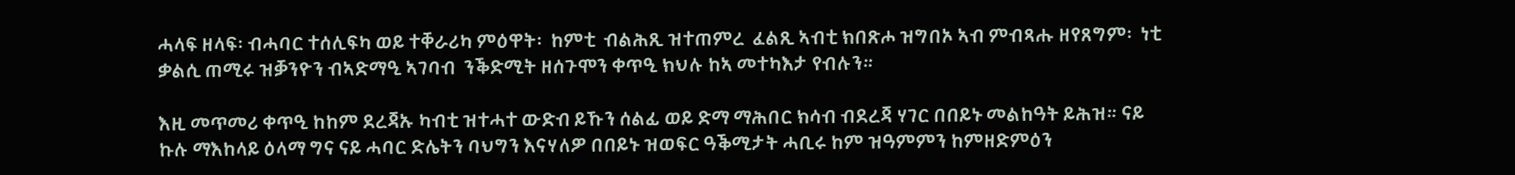ሓላፍ ዘላፍ፡ ብሓባር ተሰሊፍካ ወይ ተቐራሪካ ምዕዋት፡  ከምቲ  ብልሕጺ ዝተጠምረ  ፈልጺ ኣብቲ ክበጽሖ ዝግበኦ ኣብ ምብጻሑ ዘየጸግም፡  ነቲ ቃልሲ ጠሚሩ ዝቓንዮን ብኣድማዒ ኣገባብ  ንቕድሚት ዘሰጉሞን ቀጥዒ ክህሉ ከኣ መተካእታ የብሉን።

እዚ መጥመሪ ቀጥዒ ከከም ደረጃኡ ካብቲ ዝተሓተ ውድብ ይኹን ሰልፊ ወይ ድማ ማሕበር ክሳብ ብደረጃ ሃገር በበይኑ መልከዓት ይሕዝ። ናይ ኩሉ ማእከላይ ዕላማ ግና ናይ ሓባር ድሌትን ባህግን እናሃለዎ በበይኑ ዝወፍር ዓቕሚታት ሓቢሩ ከም ዝዓምምን ከምዘድምዕን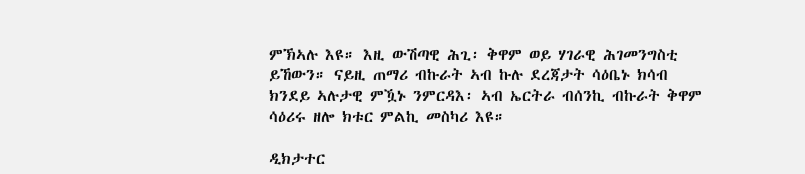ምኽኣሉ እዩ። እዚ ውሽጣዊ ሕጊ፡ ቅዋም ወይ ሃገራዊ ሕገመንግስቲ ይኸውን። ናይዚ ጠማሪ ብኩራት ኣብ ኩሉ ደረጃታት ሳዕቤኑ ክሳብ ክንደይ ኣሉታዊ ምዃኑ ንምርዳእ፡ ኣብ ኤርትራ ብሰንኪ ብኩራት ቅዋም ሳዕሪሩ ዘሎ ክቱር ምልኪ መስካሪ እዩ።

ዲክታተር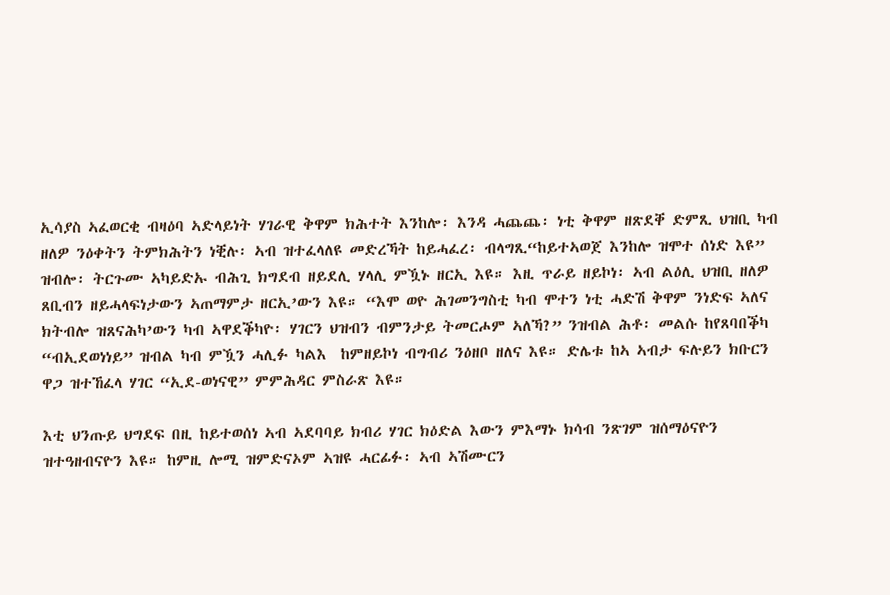ኢሳያስ ኣፈወርቂ ብዛዕባ ኣድላይነት ሃገራዊ ቅዋም ክሕተት እንከሎ፡ እንዳ ሓጨጨ፡ ነቲ ቅዋም ዘጽደቐ ድምጺ ህዝቢ ካብ ዘለዎ ንዕቀትን ትምክሕትን ነቒሉ፡ ኣብ ዝተፈላለዩ መድረኻት ከይሓፈረ፡ ብላግጺ“ከይተኣወጀ እንከሎ ዝሞተ ሰነድ እዩ” ዝብሎ፡ ትርጉሙ ኣካይድኡ ብሕጊ ክግደብ ዘይደሊ ሃላሊ ምዃኑ ዘርኢ እዩ። እዚ ጥራይ ዘይኮነ፡ ኣብ ልዕሊ ህዝቢ ዘለዎ ጸቢብን ዘይሓላፍነታውን ኣጠማምታ ዘርኢ’ውን እዩ። “እሞ ወዮ ሕገመንግስቲ ካብ ሞተን ነቲ ሓድሽ ቅዋም ንነድፍ ኣለና ክትብሎ ዝጸናሕካ’ውን ካብ ኣዋደቕካዮ፡ ሃገርን ህዝብን ብምንታይ ትመርሖም ኣለኻ?” ንዝብል ሕቶ፡ መልሱ ከየጸባበቕካ “ብኢደወነነይ” ዝብል ካብ ምዃን ሓሊፉ ካልእ  ከምዘይኮነ ብግብሪ ንዕዘቦ ዘለና እዩ። ድሌቱ ከኣ ኣብታ ፍሉይን ክቡርን ዋጋ ዝተኸፈላ ሃገር “ኢደ-ወነናዊ” ምምሕዳር ምስራጽ እዩ።

እቲ ህንጡይ ህግደፍ በዚ ከይተወሰነ ኣብ ኣደባባይ ክብሪ ሃገር ክዕድል እውን ምእማኑ ክሳብ ንጽገም ዝሰማዕናዮን ዝተዓዘብናዮን እዩ። ከምዚ ሎሚ ዝምድናኦም ኣዝዩ ሓርፊፉ፡ ኣብ ኣሽሙርን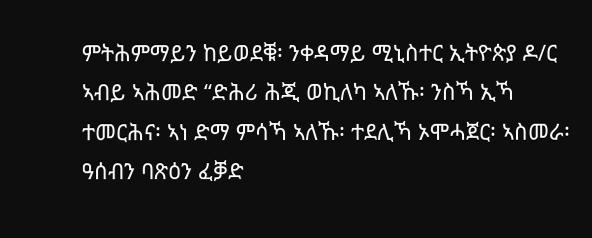ምትሕምማይን ከይወደቑ፡ ንቀዳማይ ሚኒስተር ኢትዮጵያ ዶ/ር ኣብይ ኣሕመድ “ድሕሪ ሕጂ ወኪለካ ኣለኹ፡ ንስኻ ኢኻ ተመርሕና፡ ኣነ ድማ ምሳኻ ኣለኹ፡ ተደሊኻ ኦሞሓጀር፡ ኣስመራ፡ ዓሰብን ባጽዕን ፈቓድ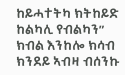ከይሓተትካ ክትከይድ ከልካሊ የብልካን” ክብል እንከሎ ክሳብ ክንደይ ኣብዛ ብሰንኩ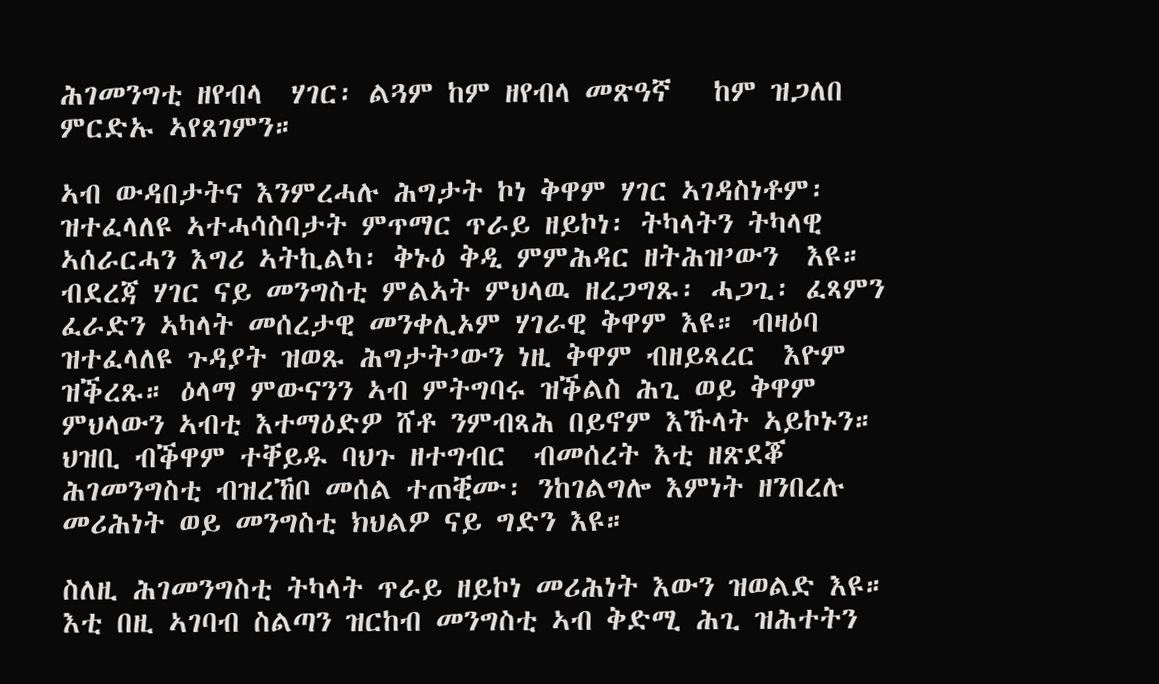ሕገመንግቲ ዘየብላ  ሃገር፡ ልጓም ከም ዘየብላ መጽዓኛ   ከም ዝጋለበ  ምርድኡ ኣየጸገምን።

ኣብ ውዳበታትና እንምረሓሉ ሕግታት ኮነ ቅዋም ሃገር ኣገዳስነቶም፡ ዝተፈላለዩ ኣተሓሳስባታት ምጥማር ጥራይ ዘይኮነ፡ ትካላትን ትካላዊ ኣሰራርሓን እግሪ ኣትኪልካ፡ ቅኑዕ ቅዲ ምምሕዳር ዘትሕዝ’ውን  እዩ። ብደረጃ ሃገር ናይ መንግስቲ ምልኣት ምህላዉ ዘረጋግጹ፡ ሓጋጊ፡ ፈጻምን ፈራድን ኣካላት መሰረታዊ መንቀሊኦም ሃገራዊ ቅዋም እዩ። ብዛዕባ ዝተፈላለዩ ጉዳያት ዝወጹ ሕግታት’ውን ነዚ ቅዋም ብዘይጻረር  እዮም ዝቕረጹ። ዕላማ ምውናንን ኣብ ምትግባሩ ዝቕልስ ሕጊ ወይ ቅዋም ምህላውን ኣብቲ እተማዕድዎ ሸቶ ንምብጻሕ በይኖም እኹላት ኣይኮኑን። ህዝቢ ብቕዋም ተቐይዱ ባህጉ ዘተግብር  ብመሰረት እቲ ዘጽደቖ ሕገመንግስቲ ብዝረኸቦ መሰል ተጠቒሙ፡ ንከገልግሎ እምነት ዘንበረሉ መሪሕነት ወይ መንግስቲ ክህልዎ ናይ ግድን እዩ።

ስለዚ ሕገመንግስቲ ትካላት ጥራይ ዘይኮነ መሪሕነት እውን ዝወልድ እዩ። እቲ በዚ ኣገባብ ስልጣን ዝርከብ መንግስቲ ኣብ ቅድሚ ሕጊ ዝሕተትን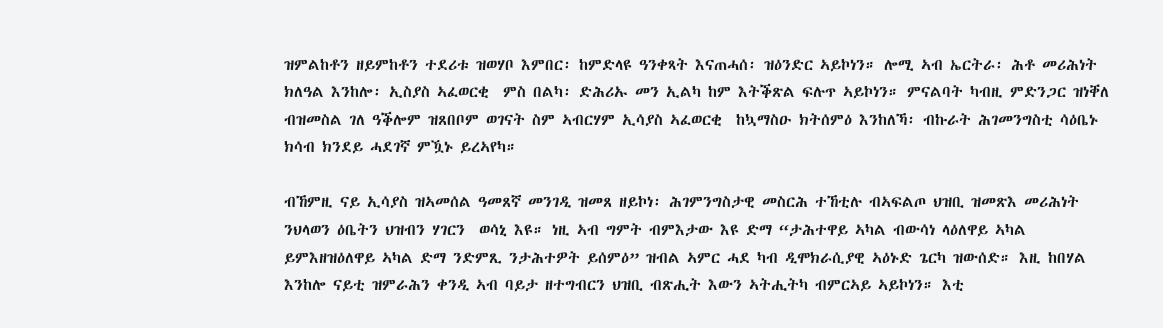ዝምልከቶን ዘይምከቶን ተደሪቱ ዝወሃቦ እምበር፡ ከምድላዩ ዓንቀጻት እናጠሓሰ፡ ዝዕንድር ኣይኮነን። ሎሚ ኣብ ኤርትራ፡ ሕቶ መሪሕነት ክለዓል እንከሎ፡ ኢስያስ ኣፈወርቂ  ምስ በልካ፡ ድሕሪኡ መን ኢልካ ከም እትቕጽል ፍሉጥ ኣይኮነን። ምናልባት ካብዚ ምድንጋር ዝነቐለ ብዝመስል ገለ ዓቕሎም ዝጸበቦም ወገናት ስም ኣብርሃም ኢሳያስ ኣፈወርቂ  ከኳማስዑ ክትሰምዕ እንከለኻ፡ ብኩራት ሕገመንግስቲ ሳዕቤኑ ክሳብ ክንደይ ሓደገኛ ምዃኑ ይረኣየካ።

ብኸምዚ ናይ ኢሳያስ ዝኣመሰል ዓመጸኛ መንገዲ ዝመጸ ዘይኮነ፡ ሕገምንግስታዊ መስርሕ ተኸቲሉ ብኣፍልጦ ህዝቢ ዝመጽእ መሪሕነት ንህላወን ዕቤትን ህዝብን ሃገርን  ወሳኒ እዩ። ነዚ ኣብ ግምት ብምእታው እዩ ድማ “ታሕተዋይ ኣካል ብውሳነ ላዕለዋይ ኣካል ይምእዘዝዕለዋይ ኣካል ድማ ንድምጺ ንታሕተዎት ይሰምዕ” ዝብል ኣምር ሓደ ካብ ዲሞክራሲያዊ ኣዕኑድ ጌርካ ዝውሰድ። እዚ ከበሃል እንከሎ ናይቲ ዝምራሕን ቀንዲ ኣብ ባይታ ዘተግብርን ህዝቢ ብጽሒት እውን ኣትሒትካ ብምርኣይ ኣይኮነን። እቲ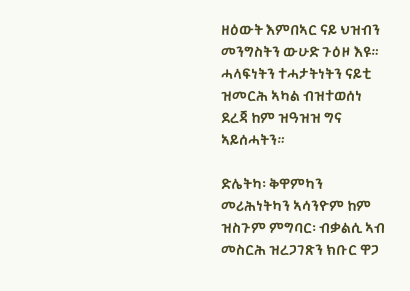ዘዕውት እምበኣር ናይ ህዝብን መንግስትን ውሁድ ጉዕዞ እዩ። ሓላፍነትን ተሓታትነትን ናይቲ ዝመርሕ ኣካል ብዝተወሰነ ደረጃ ከም ዝዓዝዝ ግና ኣይሰሓትን።

ድሌትካ፡ ቅዋምካን መሪሕነትካን ኣሳንዮም ከም ዝስጉም ምግባር፡ ብቃልሲ ኣብ መስርሕ ዝረጋገጽን ክቡር ዋጋ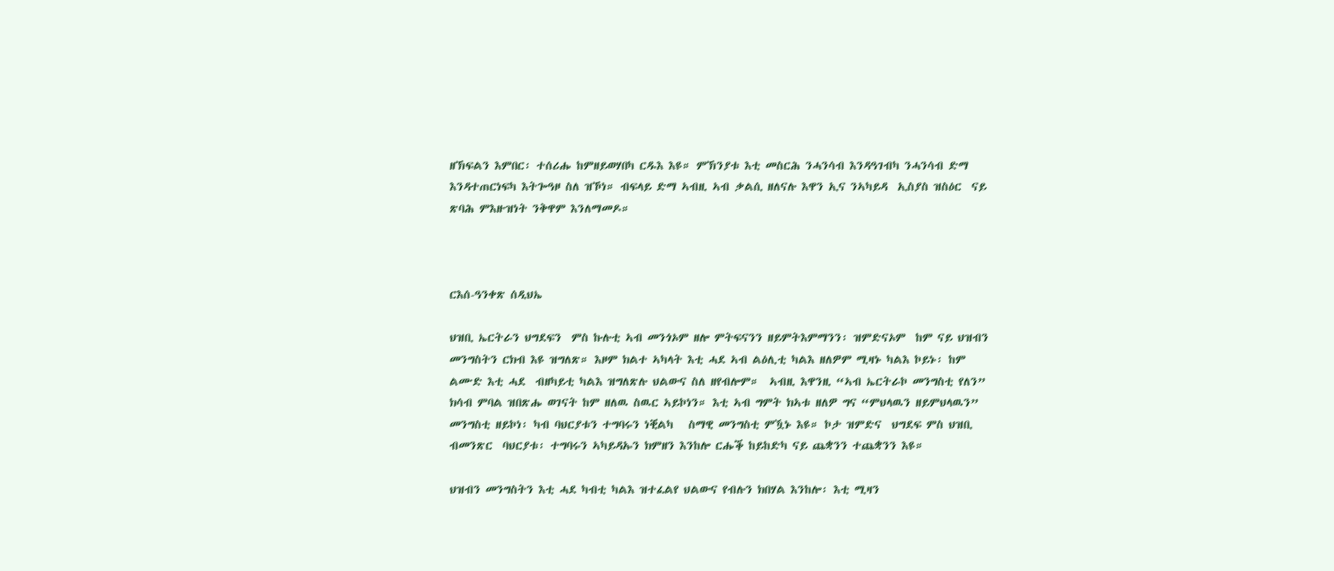ዘኽፍልን እምበር፡ ተሰሪሑ ከምዘይወሃበካ ርዱእ እዩ። ምኽንያቱ እቲ መስርሕ ንሓንሳብ እንዳዓገብካ ንሓንሳብ ድማ እንዳተጠርነፍካ እትጐዓዞ ስለ ዝኾነ። ብፍላይ ድማ ኣብዚ ኣብ ቃልሲ ዘለናሉ እዋን ኢና ንኣካይዳ  ኢስያስ ዝስዕር  ናይ ጽባሕ ምእዙዝነት ንቅዋም እንለማመዶ።



ርእሰ-ዓንቀጽ ሰዲህኤ

ህዝቢ ኤርትራን ህግደፍን  ምስ ኩሉቲ ኣብ መንጎኦም ዘሎ ምትፍናንን ዘይምትእምማንን፡ ዝምድናኦም  ከም ናይ ህዝብን መንግስትን ርክብ እዩ ዝግለጽ። እዞም ክልተ ኣካላት እቲ ሓደ ኣብ ልዕሊቲ ካልእ ዘለዎም ሚዛኑ ካልእ ኮይኑ፡ ከም ልሙድ እቲ ሓደ  ብዘካይቲ ካልእ ዝግለጽሉ ህልውና ስለ ዘየብሎም።  ኣብዚ እዋንዚ “ኣብ ኤርትራኮ መንግስቲ የለን” ክሳብ ምባል ዝበጽሑ ወገናት ከም ዘለዉ ስዉር ኣይኮነን። እቲ ኣብ ግምት ክኣቱ ዘለዎ ግና “ምህላዉን ዘይምህላዉን” መንግስቲ ዘይኮነ፡ ካብ ባህርያቱን ተግባሩን ነቒልካ   ስማዊ መንግስቲ ምዃኑ እዩ። ኮታ ዝምድና  ህግደፍ ምስ ህዝቢ ብመንጽር  ባህርያቱ፡ ተግባሩን ኣካይዳኡን ክምዘን እንከሎ ርሑቕ ከይከድካ ናይ ጨቋንን ተጨቋንን እዩ።

ህዝብን መንግስትን እቲ ሓደ ካብቲ ካልእ ዝተፈልየ ህልውና የብሉን ክበሃል እንከሎ፡ እቲ ሚዛን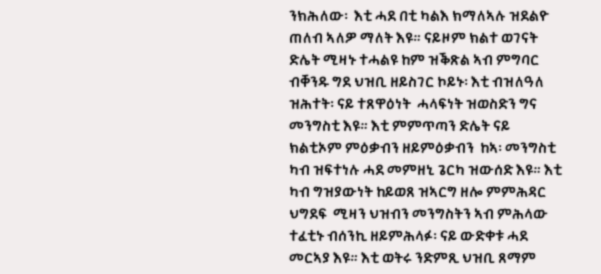ንክሕለው፡  እቲ ሓደ በቲ ካልእ ክማለኣሉ ዝደልዮ ጠለብ ኣለዎ ማለት እዩ። ናይዞም ክልተ ወገናት ድሌት ሚዛኑ ተሓልዩ ከም ዝቕጽል ኣብ ምግባር ብቐንዱ ግደ ህዝቢ ዘይስገር ኮይኑ፡ እቲ ብዝለዓለ ዝሕተት፡ ናይ ተጸዋዕነት  ሓላፍነት ዝወስድን ግና መንግስቲ እዩ። እቲ ምምጥጣን ድሌት ናይ ክልቲኦም ምዕቃብን ዘይምዕቃብን  ከኣ፡ መንግስቲ ካብ ዝፍተነሉ ሓደ መምዘኒ ጌርካ ዝውሰድ እዩ። እቲ ካብ ግዝያውነት ከይወጸ ዝኣርግ ዘሎ ምምሕዳር  ህግደፍ  ሚዛን ህዝብን መንግስትን ኣብ ምሕላው ተፈቲኑ ብሰንኪ ዘይምሕላፉ፡ ናይ ውድቀቱ ሓደ መርኣያ እዩ። እቲ ወትሩ ንድምጺ ህዝቢ ጸማም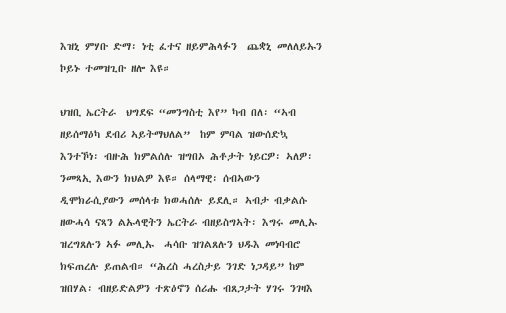እዝኒ ምሃቡ ድማ፡ ነቲ ፈተና ዘይምሕላፉን  ጨቋኒ መለለይኡን ኮይኑ ተመዝጊቡ ዘሎ እዩ።

ህዝቢ ኤርትራ  ህግደፍ “መንግስቲ እየ” ካብ በለ፡ “ኣብ ዘይሰማዕካ ደብሪ ኣይትማህለል”  ከም ምባል ዝውሰድኳ እንተኾነ፡ ብዙሕ ክምልሰሉ ዝግበኦ ሕቶታት ነይርዎ፡ ኣለዎ፡ ንመጻኢ እውን ክህልዎ እዩ። ሰላማዊ፡ ሰብኣውን ዲሞክራሲያውን መሰላቱ ክወሓሰሉ ይደሊ። ኣብታ ብቃልሱ ዘውሓሳ ናጻን ልኡላዊትን ኤርትራ ብዘይስግኣት፡ እግሩ መሊኡ ዝረግጸሉን ኣፉ መሊኡ  ሓሳቡ ዝገልጸሉን ህዱእ መነባብሮ ክፍጠረሉ ይጠልብ። “ሕረስ ሓረስታይ ንገድ ነጋዳይ” ከም ዝበሃል፡ ብዘይድልዎን ተጽዕኖን ሰሪሑ ብጸጋታት ሃገሩ ንገዛእ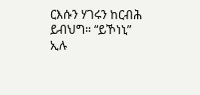ርእሱን ሃገሩን ከርብሕ ይብህግ። “ይኾነኒ”  ኢሉ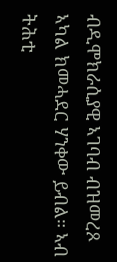ብዲሞክራሲያዊ ኣገባብ ብዝመረጾ ኣካል ክመሓደር ሃንቀው ይብል። ኣብ ትሕቲ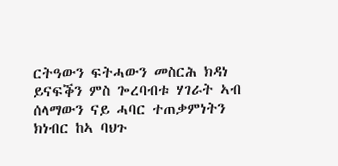ርትዓውን ፍትሓውን መስርሕ ክዳነ ይናፍቕን ምስ ጐረባብቱ ሃገራት ኣብ  ሰላማውን ናይ ሓባር ተጠቃምነትን ክነብር ከኣ ባህጉ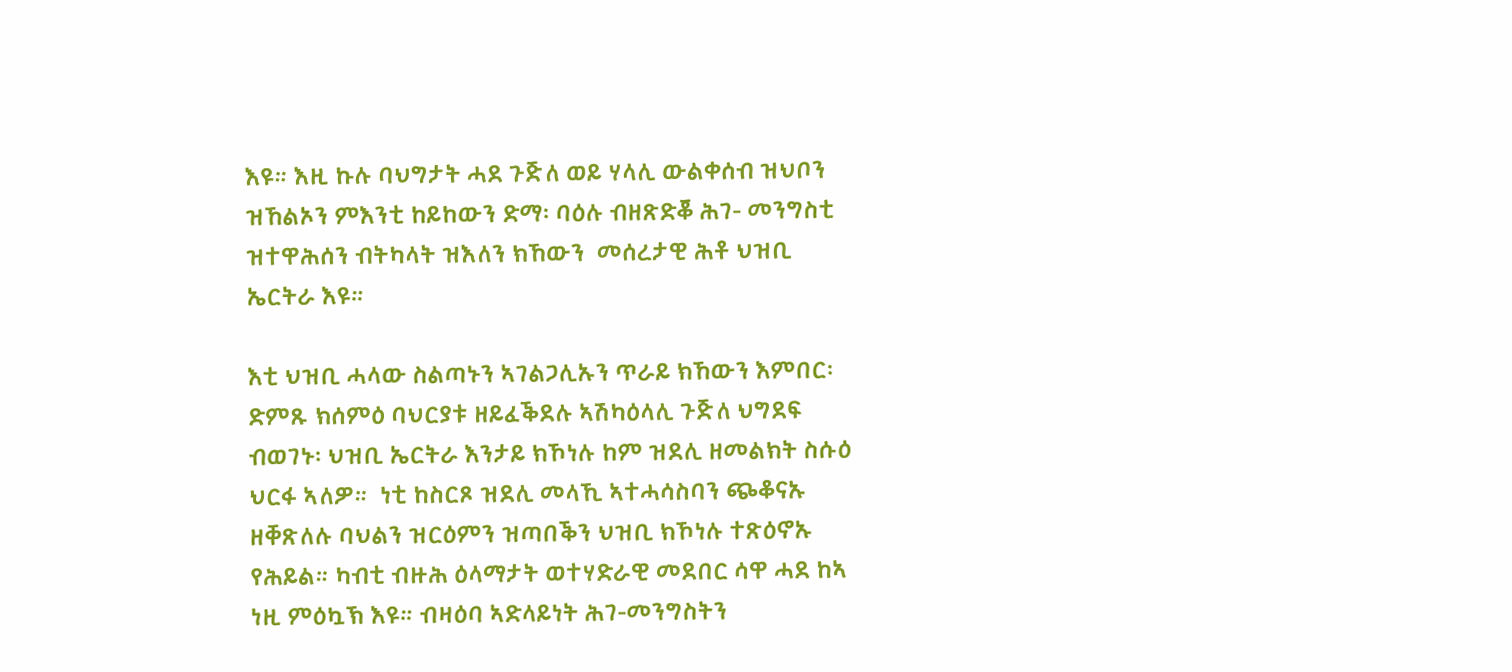እዩ። እዚ ኩሉ ባህግታት ሓደ ጉጅለ ወይ ሃላሊ ውልቀሰብ ዝህቦን ዝኸልኦን ምእንቲ ከይከውን ድማ፡ ባዕሉ ብዘጽድቖ ሕገ- መንግስቲ ዝተዋሕሰን ብትካላት ዝእለን ክኸውን  መሰረታዊ ሕቶ ህዝቢ ኤርትራ እዩ።

እቲ ህዝቢ ሓላው ስልጣኑን ኣገልጋሊኡን ጥራይ ክኸውን እምበር፡  ድምጹ ክሰምዕ ባህርያቱ ዘይፈቕደሉ ኣሽካዕላሊ ጉጅለ ህግደፍ ብወገኑ፡ ህዝቢ ኤርትራ እንታይ ክኾነሉ ከም ዝደሊ ዘመልክት ስሱዕ ህርፋ ኣለዎ።  ነቲ ከስርጾ ዝደሊ መላኺ ኣተሓሳስባን ጭቆናኡ ዘቐጽለሉ ባህልን ዝርዕምን ዝጣበቕን ህዝቢ ክኾነሉ ተጽዕኖኡ የሕይል። ካብቲ ብዙሕ ዕላማታት ወተሃድራዊ መደበር ሳዋ ሓደ ከኣ ነዚ ምዕኳኽ እዩ። ብዛዕባ ኣድላይነት ሕገ-መንግስትን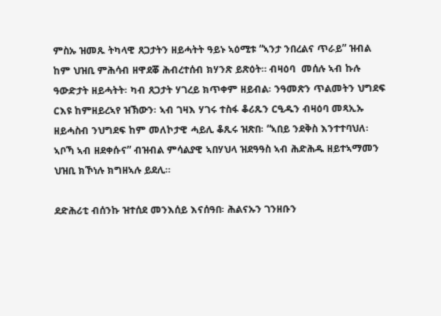ምስኡ ዝመጹ ትካላዊ ጸጋታትን ዘይሓትት ዓይኑ ኣዕሚቱ “ኣንታ ንበረልና ጥራይ” ዝብል ከም ህዝቢ ምሕሳብ ዘዋደቖ ሕብረተሰብ ክሃንጽ ይጽዕት። ብዛዕባ  መሰሉ ኣብ ኩሉ ዓውድታት ዘይሓትት፡ ካብ ጸጋታት ሃገረይ ክጥቀም ዘይብል፡ ንዓመጽን ጥልመትን ህግደፍ ርእዩ ከምዘይረኣየ ዝኽውን፡ ኣብ ገዛእ ሃገሩ ተስፋ ቆሪጹን ርዒዱን ብዛዕባ መጻኢኡ ዘይሓስብ ንህግደፍ ከም መለኮታዊ ሓይሊ ቆጺሩ ዝጽበ፡ “ኣበይ ንደቅስ እንተተባህለ፡ ኣቦኻ ኣብ ዘደቀሱና” ብዝብል ምሳልያዊ ኣበሃህላ ዝደዓዓስ ኣብ ሕድሕዱ ዘይተኣማመን ህዝቢ ክኾነሉ ክግዘኣሉ ይደሊ።

ደድሕሪቲ ብሰንኩ ዝተሰደ መንእሰይ እናሰዓበ፡ ሕልናኡን ገንዘቡን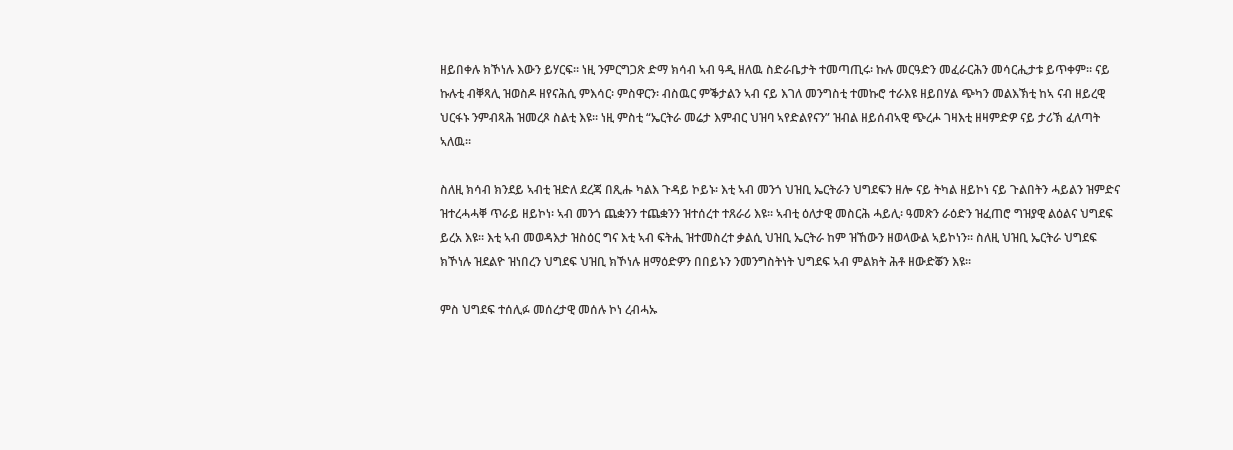ዘይበቀሉ ክኾነሉ እውን ይሃርፍ። ነዚ ንምርግጋጽ ድማ ክሳብ ኣብ ዓዲ ዘለዉ ስድራቤታት ተመጣጢሩ፡ ኩሉ መርዓድን መፈራርሕን መሳርሒታቱ ይጥቀም። ናይ ኩሉቲ ብቐጻሊ ዝወስዶ ዘየናሕሲ ምእሳር፡ ምስዋርን፡ ብስዉር ምቕታልን ኣብ ናይ እገለ መንግስቲ ተመኩሮ ተራእዩ ዘይበሃል ጭካን መልእኽቲ ከኣ ናብ ዘይረዊ ህርፋኑ ንምብጻሕ ዝመረጾ ስልቲ እዩ። ነዚ ምስቲ “ኤርትራ መሬታ እምብር ህዝባ ኣየድልየናን” ዝብል ዘይሰብኣዊ ጭረሖ ገዛእቲ ዘዛምድዎ ናይ ታሪኽ ፈለጣት ኣለዉ።

ስለዚ ክሳብ ክንደይ ኣብቲ ዝድለ ደረጃ በጺሑ ካልእ ጉዳይ ኮይኑ፡ እቲ ኣብ መንጎ ህዝቢ ኤርትራን ህግደፍን ዘሎ ናይ ትካል ዘይኮነ ናይ ጉልበትን ሓይልን ዝምድና ዝተረሓሓቐ ጥራይ ዘይኮነ፡ ኣብ መንጎ ጨቋንን ተጨቋንን ዝተሰረተ ተጸራሪ እዩ። ኣብቲ ዕለታዊ መስርሕ ሓይሊ፡ ዓመጽን ራዕድን ዝፈጠሮ ግዝያዊ ልዕልና ህግደፍ ይረአ እዩ። እቲ ኣብ መወዳእታ ዝስዕር ግና እቲ ኣብ ፍትሒ ዝተመስረተ ቃልሲ ህዝቢ ኤርትራ ከም ዝኸውን ዘወላውል ኣይኮነን። ስለዚ ህዝቢ ኤርትራ ህግደፍ ክኾነሉ ዝደልዮ ዝነበረን ህግደፍ ህዝቢ ክኾነሉ ዘማዕድዎን በበይኑን ንመንግስትነት ህግደፍ ኣብ ምልክት ሕቶ ዘውድቖን እዩ።

ምስ ህግደፍ ተሰሊፉ መሰረታዊ መሰሉ ኮነ ረብሓኡ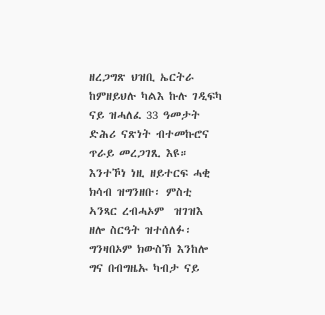ዘረጋግጽ ህዝቢ ኤርትራ ከምዘይህሉ ካልእ ኩሉ ገዲፍካ ናይ ዝሓለፈ 33 ዓመታት ድሕሪ ናጽነት ብተመኩሮና ጥራይ መረጋገጺ እዩ። እንተኾነ ነዚ ዘይተርፍ ሓቂ ክሳብ ዝግንዘቡ፡ ምስቲ  ኣንጻር ረብሓኦም  ዝገዝእ ዘሎ ስርዓት ዝተሰለፉ፡ ግንዛበኦም ክውስኽ እንከሎ ግና በብግዜኡ ካብታ ናይ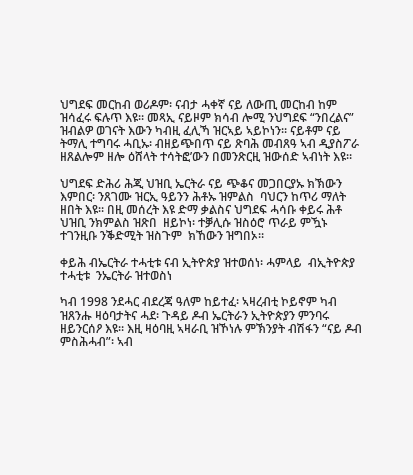ህግደፍ መርከብ ወሪዶም፡ ናብታ ሓቀኛ ናይ ለውጢ መርከብ ከም ዝሳፈሩ ፍሉጥ እዩ። መጻኢ ናይዞም ክሳብ ሎሚ ንህግደፍ “ንበረልና” ዝብልዎ ወገናት እውን ካብዚ ፈሊኻ ዝርኣይ ኣይኮነን። ናይቶም ናይ ትማሊ ተግባሩ ሓቢኡ፡ ብዘይጭበጥ ናይ ጽባሕ መብጸዓ ኣብ ዲያስፖራ ዘጸልሎም ዘሎ ዕሸላት ተሳትፎ’ውን በመንጽርዚ ዝውሰድ ኣብነት እዩ።

ህግደፍ ድሕሪ ሕጂ ህዝቢ ኤርትራ ናይ ጭቆና መጋበርያኡ ክኽውን እምበር፡ ንጸገሙ ዝርኢ ዓይንን ሕቶኡ ዝምልስ  ባህርን ከጥሪ ማለት ዘበት እዩ። በዚ መሰረት እዩ ድማ ቃልስና ህግደፍ ሓሳቡ ቀይሩ ሕቶ ህዝቢ ንክምልስ ዝጽበ  ዘይኮነ፡ ተቓሊሱ ዝስዕሮ ጥራይ ምዃኑ ተገንዚቡ ንቕድሚት ዝስጉም  ክኸውን ዝግበኦ።

ቀይሕ ብኤርትራ ተሓቲቱ ናብ ኢትዮጵያ ዝተወሰነ፡ ሓምላይ  ብኢትዮጵያ ተሓቲቱ  ንኤርትራ ዝተወስነ

ካብ 1998 ንደሓር ብደረጃ ዓለም ከይተፈ፡ ኣዛረብቲ ኮይኖም ካብ ዝጸንሑ ዛዕባታትና ሓደ፡ ጉዳይ ዶብ ኤርትራን ኢትዮጵያን ምንባሩ ዘይንርሰዖ እዩ። እዚ ዛዕባዚ ኣዛራቢ ዝኾነሉ ምኽንያት ብሽፋን “ናይ ዶብ ምስሕሓብ”፡ ኣብ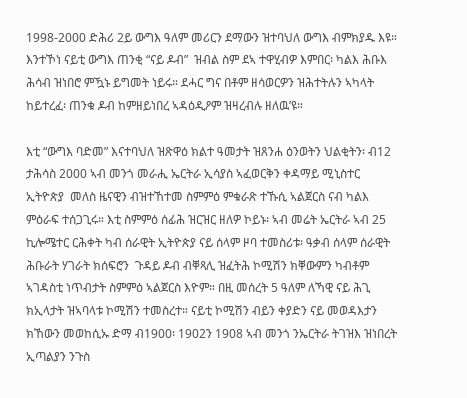1998-2000 ድሕሪ 2ይ ውግእ ዓለም መሪርን ደማውን ዝተባህለ ውግእ ብምክያዱ እዩ። እንተኾነ ናይቲ ውግእ ጠንቂ “ናይ ዶብ”  ዝብል ስም ደኣ ተዋሂብዎ እምበር፡ ካልእ ሕቡእ ሕሳብ ዝነበሮ ምዃኑ ይግመት ነይሩ። ደሓር ግና በቶም ዘሳወርዎን ዝሕተትሉን ኣካላት ከይተረፈ፡ ጠንቁ ዶብ ከምዘይነበረ ኣዳዕዲዖም ዝዛረብሉ ዘለዉ’ዩ።

እቲ “ውግእ ባድመ” እናተባህለ ዝጽዋዕ ክልተ ዓመታት ዝጸንሐ ዕንወትን ህልቂትን፡ ብ12 ታሕሳስ 2000 ኣብ መንጎ መራሒ ኤርትራ ኢሳያስ ኣፈወርቅን ቀዳማይ ሚኒስተር ኢትዮጵያ  መለስ ዜናዊን ብዝተኸተመ ስምምዕ ምቁራጽ ተኹሲ ኣልጀርስ ናብ ካልእ ምዕራፍ ተሰጋጊሩ። እቲ ስምምዕ ሰፊሕ ዝርዝር ዘለዎ ኮይኑ፡ ኣብ መሬት ኤርትራ ኣብ 25 ኪሎሜተር ርሕቀት ካብ ሰራዊት ኢትዮጵያ ናይ ሰላም ዞባ ተመስሪቱ፡ ዓቃብ ሰላም ሰራዊት ሕቡራት ሃገራት ክሰፍሮን  ጉዳይ ዶብ ብቐጻሊ ዝፈትሕ ኮሚሽን ክቐውምን ካብቶም ኣገዳስቲ ነጥብታት ስምምዕ ኣልጀርስ እዮም። በዚ መሰረት 5 ዓለም ለኻዊ ናይ ሕጊ ክኢላታት ዝኣባላቱ ኮሚሽን ተመስረተ። ናይቲ ኮሚሽን ብይን ቀያድን ናይ መወዳእታን ክኸውን መወከሲኡ ድማ ብ1900፡ 1902ን 1908 ኣብ መንጎ ንኤርትራ ትገዝእ ዝነበረት ኢጣልያን ንጉስ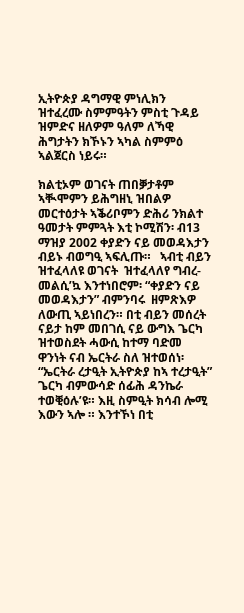ኢትዮጵያ ዳግማዊ ምነሊክን ዝተፈረሙ ስምምዓትን ምስቲ ጉዳይ ዝምድና ዘለዎም ዓለም ለኻዊ ሕግታትን ክኾኑን ኣካል ስምምዕ ኣልጀርስ ነይሩ።

ክልቲኦም ወገናት ጠበቓታቶም ኣቚሞምን ይሕግዘኒ ዝበልዎ መርተዕታት ኣቕሪቦምን ድሕሪ ንክልተ ዓመታት ምምጓት እቲ ኮሚሽን፡ ብ13 ማዝያ 2002 ቀያድን ናይ መወዳእታን ብይኑ ብወግዒ ኣፍሊጡ።   ኣብቲ ብይን  ዝተፈላለዩ ወገናት  ዝተፈላለየ ግብረ-መልሲ’ኳ እንተነበሮም፡ “ቀያድን ናይ መወዳእታን” ብምንባሩ  ዘምጽእዎ ለውጢ ኣይነበረን። በቲ ብይን መሰረት ናይታ ከም መበገሲ ናይ ውግእ ጌርካ ዝተወስደት ሓውሲ ከተማ ባድመ ዋንነት ናብ ኤርትራ ስለ ዝተወሰነ፡ “ኤርትራ ረታዒት ኢትዮጵያ ከኣ ተረታዒት” ጌርካ ብምውሳድ ሰፊሕ ዳንኬራ ተወቒዕሉ’ዩ። እዚ ስምዒት ክሳብ ሎሚ እውን ኣሎ ። እንተኾነ በቲ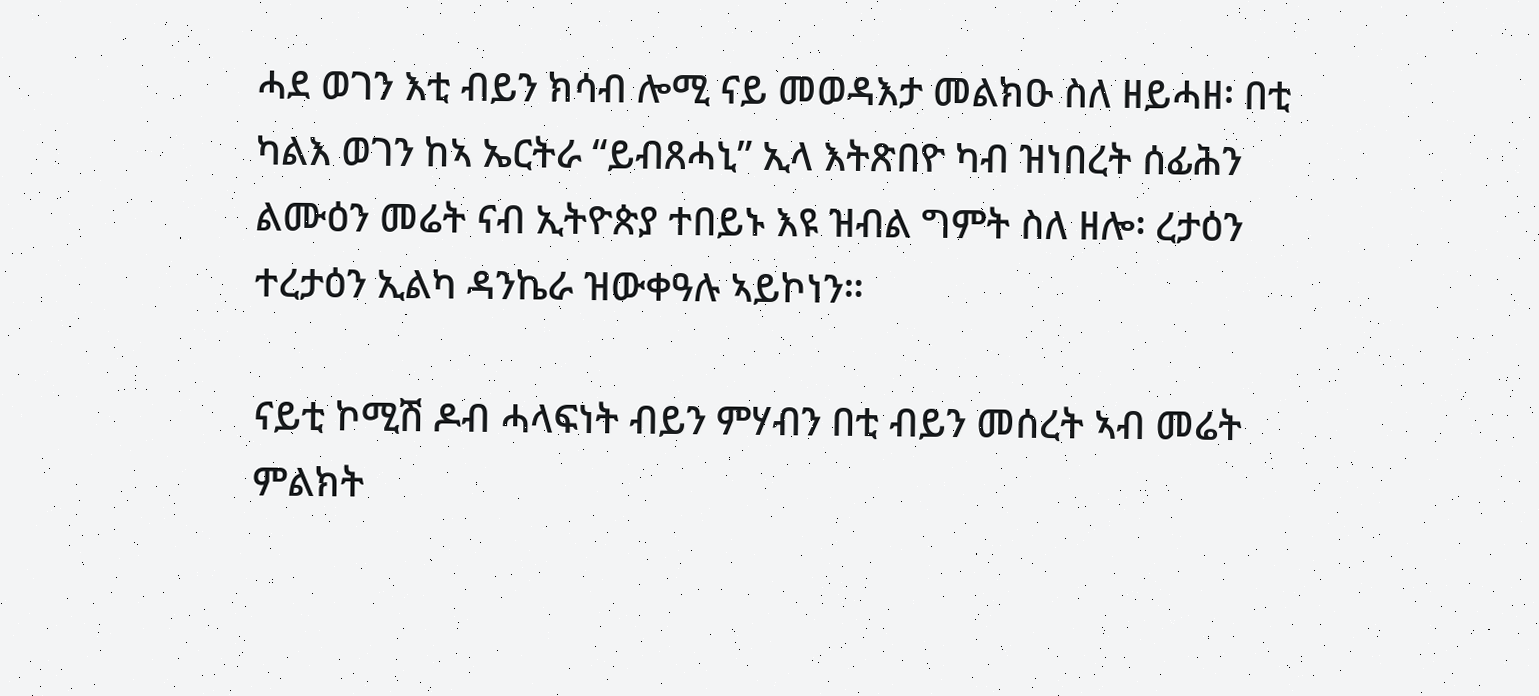ሓደ ወገን እቲ ብይን ክሳብ ሎሚ ናይ መወዳእታ መልክዑ ስለ ዘይሓዘ፡ በቲ ካልእ ወገን ከኣ ኤርትራ “ይብጸሓኒ” ኢላ እትጽበዮ ካብ ዝነበረት ሰፊሕን ልሙዕን መሬት ናብ ኢትዮጵያ ተበይኑ እዩ ዝብል ግምት ስለ ዘሎ፡ ረታዕን ተረታዕን ኢልካ ዳንኬራ ዝውቀዓሉ ኣይኮነን።

ናይቲ ኮሚሽ ዶብ ሓላፍነት ብይን ምሃብን በቲ ብይን መሰረት ኣብ መሬት  ምልክት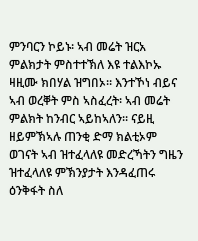ምንባርን ኮይኑ፡ ኣብ መሬት ዝርአ ምልክታት ምስተተኽለ እዩ ተልእኮኡ ዛዚሙ ክበሃል ዝግበኦ። እንተኾነ ብይና ኣብ ወረቐት ምስ ኣስፈረት፡ ኣብ መሬት ምልክት ከንብር ኣይከኣለን። ናይዚ ዘይምኽኣሉ ጠንቂ ድማ ክልቲኦም ወገናት ኣብ ዝተፈላለዩ መድረኻትን ግዜን ዝተፈላለዩ ምኽንያታት እንዳፈጠሩ ዕንቅፋት ስለ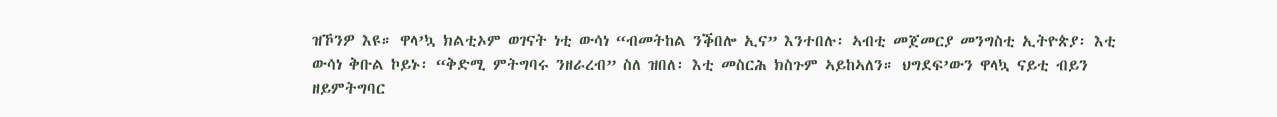ዝኾንዎ እዩ። ዋላ’ኳ ክልቲኦም ወገናት ነቲ ውሳነ “ብመትከል ንቕበሎ ኢና” እንተበሉ፡ ኣብቲ መጀመርያ መንግስቲ ኢትዮጵያ፡ እቲ ውሳነ ቅቡል ኮይኑ፡ “ቅድሚ ምትግባሩ ንዘራረብ” ስለ ዝበለ፡ እቲ መስርሕ ክስጉም ኣይከኣለን። ህግደፍ’ውን ዋላኳ ናይቲ ብይን ዘይምትግባር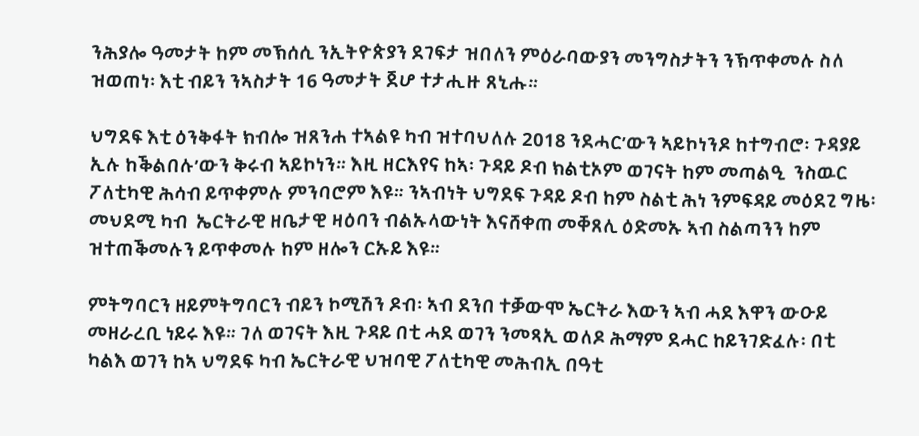ንሕያሎ ዓመታት ከም መኽሰሲ ንኢትዮጵያን ደገፍታ ዝበለን ምዕራባውያን መንግስታትን ንኽጥቀመሉ ስለ ዝወጠነ፡ እቲ ብይን ንኣስታት 16 ዓመታት ጀሆ ተታሒዙ ጸኒሑ።

ህግደፍ እቲ ዕንቅፋት ክብሎ ዝጸንሐ ተኣልዩ ካብ ዝተባህለሉ 2018 ንደሓር’ውን ኣይኮነንዶ ከተግብሮ፡ ጉዳያይ ኢሉ ከቕልበሉ’ውን ቅሩብ ኣይኮነን። እዚ ዘርእየና ከኣ፡ ጉዳይ ዶብ ክልቲኦም ወገናት ከም መጣልዒ  ንስዉር ፖለቲካዊ ሕሳብ ይጥቀምሉ ምንባሮም እዩ። ንኣብነት ህግደፍ ጉዳይ ዶብ ከም ስልቲ ሕነ ንምፍዳይ መዕደጊ ግዜ፡  መህደሚ ካብ  ኤርትራዊ ዘቤታዊ ዛዕባን ብልኡላውነት እናሸቀጠ መቐጸሊ ዕድመኡ ኣብ ስልጣንን ከም ዝተጠቕመሉን ይጥቀመሉ ከም ዘሎን ርኡይ እዩ።

ምትግባርን ዘይምትግባርን ብይን ኮሚሽን ዶብ፡ ኣብ ደንበ ተቓውሞ ኤርትራ እውን ኣብ ሓደ እዋን ውዑይ መዘራረቢ ነይሩ እዩ። ገለ ወገናት እዚ ጉዳይ በቲ ሓደ ወገን ንመጻኢ ወለዶ ሕማም ደሓር ከይንገድፈሉ፡ በቲ ካልእ ወገን ከኣ ህግደፍ ካብ ኤርትራዊ ህዝባዊ ፖለቲካዊ መሕብኢ በዓቲ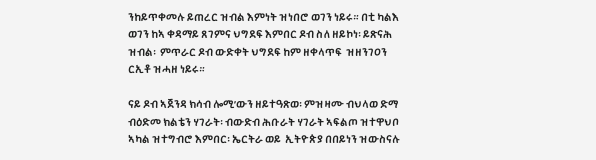ንከይጥቀመሉ ይጠረር ዝብል እምነት ዝነበሮ ወገን ነይሩ። በቲ ካልእ ወገን ከኣ ቀዳማይ ጸገምና ህግደፍ እምበር ዶብ ስለ ዘይኮነ፡ ይጽናሕ ዝብል፡  ምጥራር ዶብ ውድቀት ህግደፍ ከም ዘቀላጥፍ  ዝዘንገዐን ርኢቶ ዝሓዘ ነይሩ።

ናይ ዶብ ኣጀንዳ ክሳብ ሎሚ’ውን ዘይተዓጽወ፡ ምዝዛሙ ብህላወ ድማ ብዕድመ ክልቴን ሃገራት፡ ብውድብ ሕቡራት ሃገራት ኣፍልጦ ዝተዋህቦ ኣካል ዝተግብሮ እምበር፡ ኤርትራ ወይ  ኢትዮጵያ በበይነን ዝውስናሉ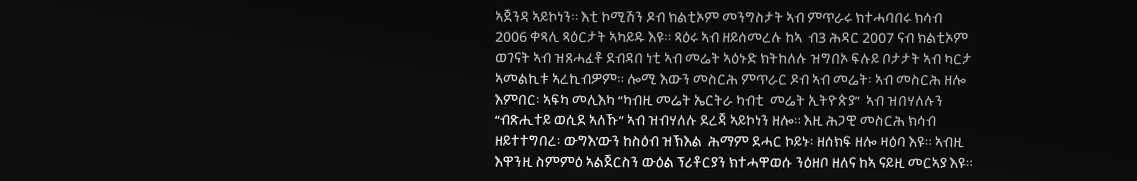ኣጀንዳ ኣይኮነን። እቲ ኮሚሽን ዶብ ክልቲኦም መንግስታት ኣብ ምጥራሩ ክተሓባበሩ ክሳብ 2006 ቀጻሊ ጻዕርታት ኣካይዱ እዩ። ጻዕሩ ኣብ ዘይሰመረሉ ከኣ  ብ3 ሕዳር 2007 ናብ ክልቲኦም ወገናት ኣብ ዝጸሓፈቶ ደብዳበ ነቲ ኣብ መሬት ኣዕኑድ ክትከለሉ ዝግበኦ ፍሉይ ቦታታት ኣብ ካርታ ኣመልኪቱ ኣረኪብዎም። ሎሚ እውን መስርሕ ምጥራር ዶብ ኣብ መሬት፡ ኣብ መስርሕ ዘሎ እምበር፡ ኣፍካ መሊእካ “ካብዚ መሬት ኤርትራ ካብቲ  መሬት ኢትዮጵያ”  ኣብ ዝበሃለሉን “ብጽሒተይ ወሲደ ኣለኹ” ኣብ ዝብሃለሉ ደረጃ ኣይኮነን ዘሎ። እዚ ሕጋዊ መስርሕ ክሳብ ዘይተተግበረ፡ ውግእ’ውን ከስዕብ ዝኽእል  ሕማም ደሓር ኮይኑ፡ ዘሰክፍ ዘሎ ዛዕባ እዩ። ኣብዚ እዋንዚ ስምምዕ ኣልጀርስን ውዕል ፕሪቶርያን ክተሓዋወሱ ንዕዘቦ ዘለና ከኣ ናይዚ መርኣያ እዩ።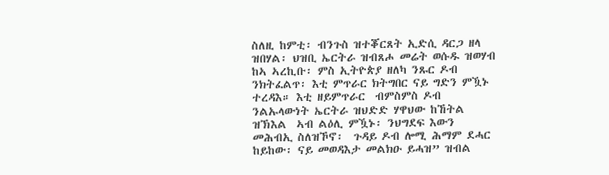ስለዚ ከምቲ፡ ብንጉስ ዝተቖርጸት ኢድሲ ዳርጋ ዘላ ዝበሃል፡ ህዝቢ ኤርትራ ዝብጸሖ መሬት ወሱዱ ዝወሃብ ከኣ ኣረኪቡ፡ ምስ ኢትዮጵያ ዘለካ ንጹር ዶብ ንክትፈልጥ፡ እቲ ምጥራር ክትግበር ናይ ግድን ምዃኑ ተረዳእ። እቲ ዘይምጥራር  ብምስምስ ዶብ ንልኡላውነት ኤርትራ ዝህድድ ሃዋህው ከኸትል ዝኽእል  ኣብ ልዕሊ ምዃኑ፡ ንህግደፍ እውን መሕብኢ ስለዝኾኖ፡  ጉዳይ ዶብ ሎሚ ሕማም ደሓር ከይከው፡ ናይ መወዳእታ መልክዑ ይሓዝ” ዝብል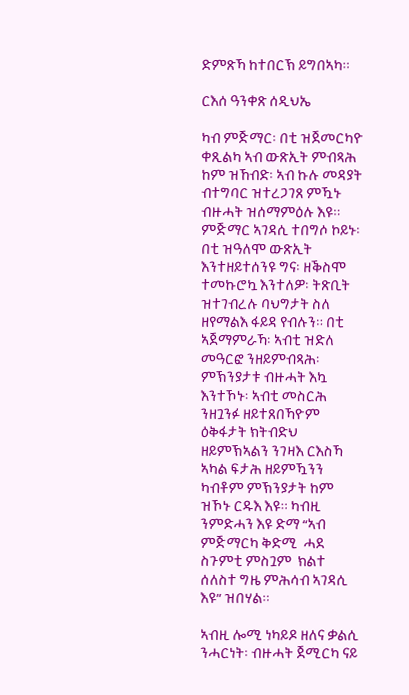ድምጽኻ ከተበርኽ ይግበኣካ።

ርእሰ ዓንቀጽ ሰዲህኤ

ካብ ምጅማር፡ በቲ ዝጀመርካዮ ቀጺልካ ኣብ ውጽኢት ምብጻሕ ከም ዝኸብድ፡ ኣብ ኩሉ መዳያት ብተግባር ዝተረጋገጸ ምዃኑ ብዙሓት ዝሰማምዕሉ እዩ። ምጅማር ኣገዳሲ ተበግሶ ኮይኑ፡ በቲ ዝዓለሞ ውጽኢት እንተዘይተሰንዩ ግና፡ ዘቕስሞ ተመኩሮኳ እንተለዎ፡ ትጽቢት ዝተገብረሉ ባህግታት ስለ ዘየማልእ ፋይዳ የብሉን። በቲ ኣጀማምራኻ፡ ኣብቲ ዝድለ መዓርፎ ንዘይምብጻሕ፡ ምኽንያታቱ ብዙሓት እኳ እንተኾኑ፡ ኣብቲ መስርሕ ንዘጓንፉ ዘይተጸበኻዮም ዕቅፋታት ክትብድህ ዘይምኽኣልን ንገዛእ ርእስኻ ኣካል ፍታሕ ዘይምዃንን  ካብቶም ምኽንያታት ከም ዝኾኑ ርዱእ እዩ። ካብዚ ንምድሓን እዩ ድማ “ኣብ ምጅማርካ ቅድሚ  ሓደ ስጉምቲ ምስጓም  ክልተ ሰለስተ ግዜ ምሕሳብ ኣገዳሲ እዩ” ዝበሃል።

ኣብዚ ሎሚ ነካይዶ ዘለና ቃልሲ ንሓርነት፡ ብዙሓት ጀሚርካ ናይ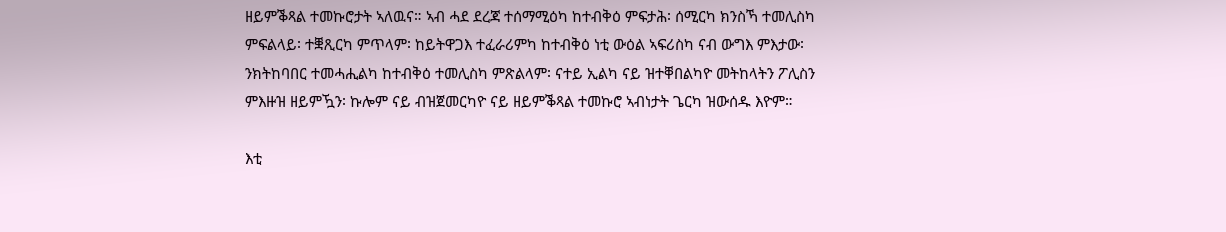ዘይምቕጻል ተመኩሮታት ኣለዉና። ኣብ ሓደ ደረጃ ተሰማሚዕካ ከተብቅዕ ምፍታሕ፡ ሰሚርካ ክንስኻ ተመሊስካ ምፍልላይ፡ ተቛጺርካ ምጥላም፡ ከይትዋጋእ ተፈራሪምካ ከተብቅዕ ነቲ ውዕል ኣፍሪስካ ናብ ውግእ ምእታው፡ ንክትከባበር ተመሓሒልካ ከተብቅዕ ተመሊስካ ምጽልላም፡ ናተይ ኢልካ ናይ ዝተቐበልካዮ መትከላትን ፖሊስን ምእዙዝ ዘይምዃን፡ ኩሎም ናይ ብዝጀመርካዮ ናይ ዘይምቕጻል ተመኩሮ ኣብነታት ጌርካ ዝውሰዱ እዮም።

እቲ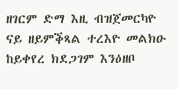ዘገርም ድማ እዚ ብዝጀመርካዮ ናይ ዘይምቕጻል ተረእዮ መልክዑ ከይቀየረ ክደጋገም እንዕዘቦ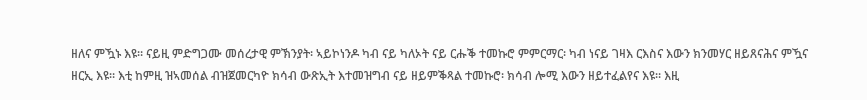ዘለና ምዃኑ እዩ። ናይዚ ምድግጋሙ መሰረታዊ ምኽንያት፡ ኣይኮነንዶ ካብ ናይ ካለኦት ናይ ርሑቕ ተመኩሮ ምምርማር፡ ካብ ነናይ ገዛእ ርእስና እውን ክንመሃር ዘይጸናሕና ምዃና ዘርኢ እዩ። እቲ ከምዚ ዝኣመሰል ብዝጀመርካዮ ክሳብ ውጽኢት እተመዝግብ ናይ ዘይምቕጻል ተመኩሮ፡ ክሳብ ሎሚ እውን ዘይተፈልየና እዩ። እዚ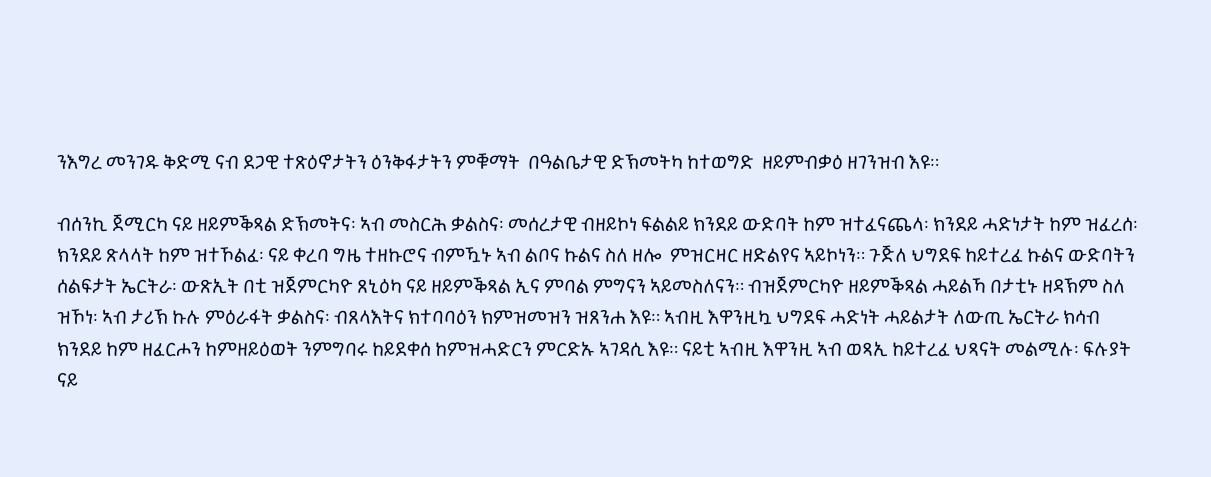ንእግረ መንገዱ ቅድሚ ናብ ደጋዊ ተጽዕኖታትን ዕንቅፋታትን ምቑማት  በዓልቤታዊ ድኽመትካ ከተወግድ  ዘይምብቃዕ ዘገንዝብ እዩ።

ብሰንኪ ጀሚርካ ናይ ዘይምቕጻል ድኽመትና፡ ኣብ መስርሕ ቃልስና፡ መሰረታዊ ብዘይኮነ ፍልልይ ክንደይ ውድባት ከም ዝተፈናጨላ፡ ክንደይ ሓድነታት ከም ዝፈረሰ፡ ክንደይ ጽላላት ከም ዝተኾልፈ፡ ናይ ቀረባ ግዜ ተዘኩሮና ብምዃኑ ኣብ ልቦና ኩልና ስለ ዘሎ  ምዝርዛር ዘድልየና ኣይኮነን። ጉጅለ ህግደፍ ከይተረፈ ኩልና ውድባትን ሰልፍታት ኤርትራ፡ ውጽኢት በቲ ዝጀምርካዮ ጸኒዕካ ናይ ዘይምቕጻል ኢና ምባል ምግናን ኣይመስለናን። ብዝጀምርካዮ ዘይምቕጻል ሓይልኻ በታቲኑ ዘዳኽም ስለ ዝኾነ፡ ኣብ ታሪኽ ኩሉ ምዕራፋት ቃልስና፡ ብጸላእትና ክተባባዕን ክምዝመዝን ዝጸንሐ እዩ። ኣብዚ እዋንዚኳ ህግደፍ ሓድነት ሓይልታት ለውጢ ኤርትራ ክሳብ ክንደይ ከም ዘፈርሖን ከምዘይዕወት ንምግባሩ ከይደቀሰ ከምዝሓድርን ምርድኡ ኣገዳሲ እዩ። ናይቲ ኣብዚ እዋንዚ ኣብ ወጻኢ ከይተረፈ ህጻናት መልሚሉ፡ ፍሉያት ናይ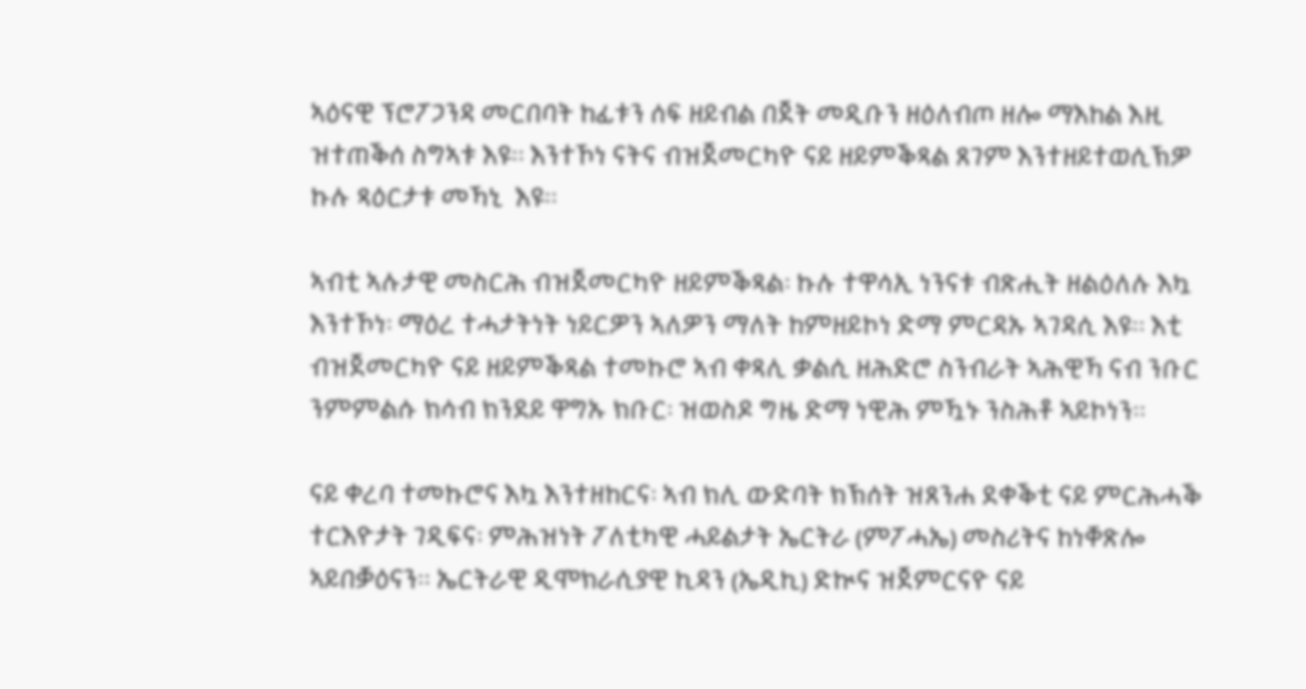ኣዕናዊ ፕሮፖጋንዳ መርበባት ከፊቱን ሰፍ ዘይብል በጀት መዲቡን ዘዕለብጦ ዘሎ ማእከል እዚ ዝተጠቕሰ ስግኣቱ እዩ። እንተኾነ ናትና ብዝጀመርካዮ ናይ ዘይምቕጻል ጸገም እንተዘይተወሲኽዎ ኩሉ ጻዕርታቱ መኻኒ  እዩ።

ኣብቲ ኣሉታዊ መስርሕ ብዝጀመርካዮ ዘይምቕጻል፡ ኩሉ ተዋሳኢ ነንናቱ ብጽሒት ዘልዕለሉ እኳ እንተኾነ፡ ማዕረ ተሓታትነት ነይርዎን ኣለዎን ማለት ከምዘይኮነ ድማ ምርዳኡ ኣገዳሲ እዩ። እቲ ብዝጀመርካዮ ናይ ዘይምቕጻል ተመኩሮ ኣብ ቀጻሊ ቃልሲ ዘሕድሮ ስንብራት ኣሕዊኻ ናብ ንቡር ንምምልሱ ክሳብ ክንደይ ዋግኡ ክቡር፡ ዝወስዶ ግዜ ድማ ነዊሕ ምዃኑ ንስሕቶ ኣይኮነን።

ናይ ቀረባ ተመኩሮና እኳ እንተዘከርና፡ ኣብ ክሊ ውድባት ክኽሰት ዝጸንሐ ደቀቕቲ ናይ ምርሕሓቕ ተርእዮታት ገዲፍና፡ ምሕዝነት ፖለቲካዊ ሓይልታት ኤርትራ (ምፖሓኤ) መስሪትና ከነቐጽሎ ኣይበቓዕናን። ኤርትራዊ ዲሞክራሲያዊ ኪዳን (ኤዲኪ) ድኲና ዝጀምርናዮ ናይ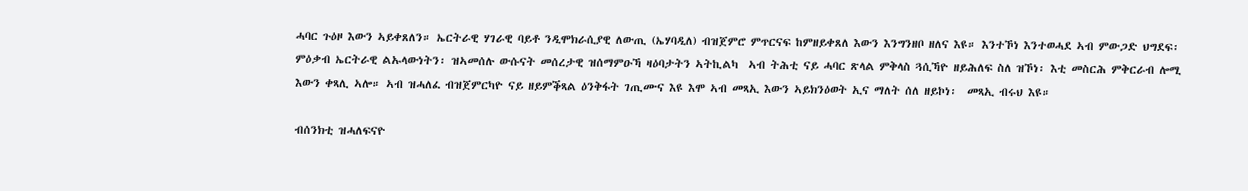ሓባር ጉዕዞ እውን ኣይቀጸለን። ኤርትራዊ ሃገራዊ ባይቶ ንዲሞክራሲያዊ ለውጢ (ኤሃባዲለ) ብዝጀምሮ ምጥርናፍ ከምዘይቀጸለ እውን እንግንዘቦ ዘለና እዩ። እንተኾነ እንተወሓደ ኣብ ምውጋድ ህግደፍ፡ ምዕቃብ ኤርትራዊ ልኡላውነትን፡ ዝኣመሰሉ ውሱናት መሰረታዊ ዝሰማምዑኻ ዛዕባታትን ኣትኪልካ  ኣብ ትሕቲ ናይ ሓባር ጽላል ምቅላስ ጓሲኻዮ ዘይሕለፍ ስለ ዝኾነ፡ እቲ መስርሕ ምቅርራብ ሎሚ እውን ቀጻሊ ኣሎ። ኣብ ዝሓለፈ ብዝጀምርካዮ ናይ ዘይምቕጻል ዕንቅፋት ገጢሙና እዩ እሞ ኣብ መጻኢ እውን ኣይክንዕወት ኢና ማለት ሰለ ዘይኮነ፡  መጻኢ ብሩህ እዩ።

ብሰንክቲ ዝሓለፍናዮ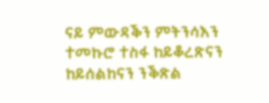ናይ ምውዳቕን ምትንሳእን ተመኩሮ ተስፋ ከይቆረጽናን ከይሰልከናን ንቕጽል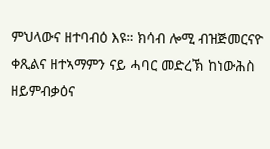ምህላውና ዘተባብዕ እዩ። ክሳብ ሎሚ ብዝጅመርናዮ ቀጺልና ዘተኣማምን ናይ ሓባር መድረኽ ከነውሕስ ዘይምብቃዕና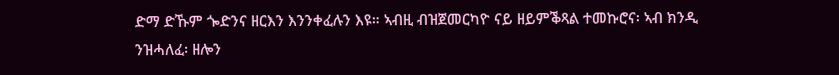ድማ ድኹም ጐድንና ዘርእን እንንቀፈሉን እዩ። ኣብዚ ብዝጀመርካዮ ናይ ዘይምቕጻል ተመኩሮና፡ ኣብ ክንዲ ንዝሓለፈ፡ ዘሎን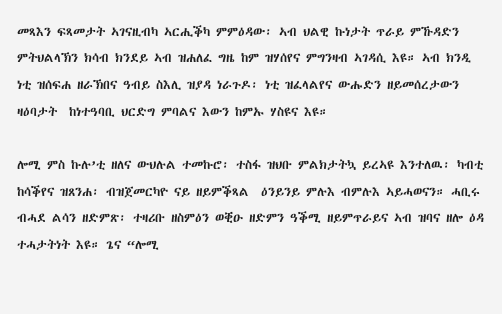መጻእን ፍጻመታት ኣገናዚብካ ኣርሒቕካ ምምዕዳው፡ ኣብ ህልዊ ኩነታት ጥራይ ምኹዳድን ምትህልላኽን ክሳብ ክንደይ ኣብ ዝሐለፈ ግዜ ከም ዝሃሰየና ምግንዛብ ኣገዳሲ እዩ። ኣብ ክንዲ ነቲ ዝሰፍሐ ዘራኽበና ዓብይ ስእሊ ዝያዳ ነራጉዶ፡ ነቲ ዝፈላልየና ውሑድን ዘይመሰረታውን ዛዕባታት  ከነተዓባቢ ህርድግ ምባልና እውን ከምኡ ሃስዩና እዩ።

ሎሚ ምስ ኩሉ’ቲ ዘለና ውህሉል ተመኩሮ፡ ተስፋ ዝህቡ ምልክታትኳ ይረኣዩ እንተለዉ፡ ካብቲ ከሳቕየና ዝጸንሐ፡ ብዝጀመርካዮ ናይ ዘይምቕጻል  ዕንይንይ ምሉእ ብምሉእ ኣይሓወናን። ሓቢሩ ብሓደ ልሳን ዘድምጽ፡ ተዛሪቡ ዘስምዕን ወቒዑ ዘድምን ዓቕሚ ዘይምጥራይና ኣብ ዝባና ዘሎ ዕዳ ተሓታትነት እዩ። ጌና “ሎሚ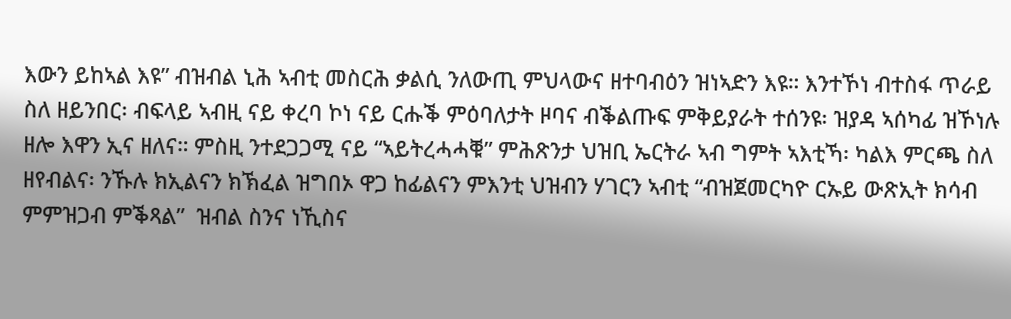እውን ይከኣል እዩ” ብዝብል ኒሕ ኣብቲ መስርሕ ቃልሲ ንለውጢ ምህላውና ዘተባብዕን ዝነኣድን እዩ። እንተኾነ ብተስፋ ጥራይ ስለ ዘይንበር፡ ብፍላይ ኣብዚ ናይ ቀረባ ኮነ ናይ ርሑቕ ምዕባለታት ዞባና ብቕልጡፍ ምቅይያራት ተሰንዩ፡ ዝያዳ ኣሰካፊ ዝኾነሉ ዘሎ እዋን ኢና ዘለና። ምስዚ ንተደጋጋሚ ናይ “ኣይትረሓሓቑ” ምሕጽንታ ህዝቢ ኤርትራ ኣብ ግምት ኣእቲኻ፡ ካልእ ምርጫ ስለ ዘየብልና፡ ንኹሉ ክኢልናን ክኽፈል ዝግበኦ ዋጋ ከፊልናን ምእንቲ ህዝብን ሃገርን ኣብቲ “ብዝጀመርካዮ ርኡይ ውጽኢት ክሳብ  ምምዝጋብ ምቕጻል”  ዝብል ስንና ነኺስና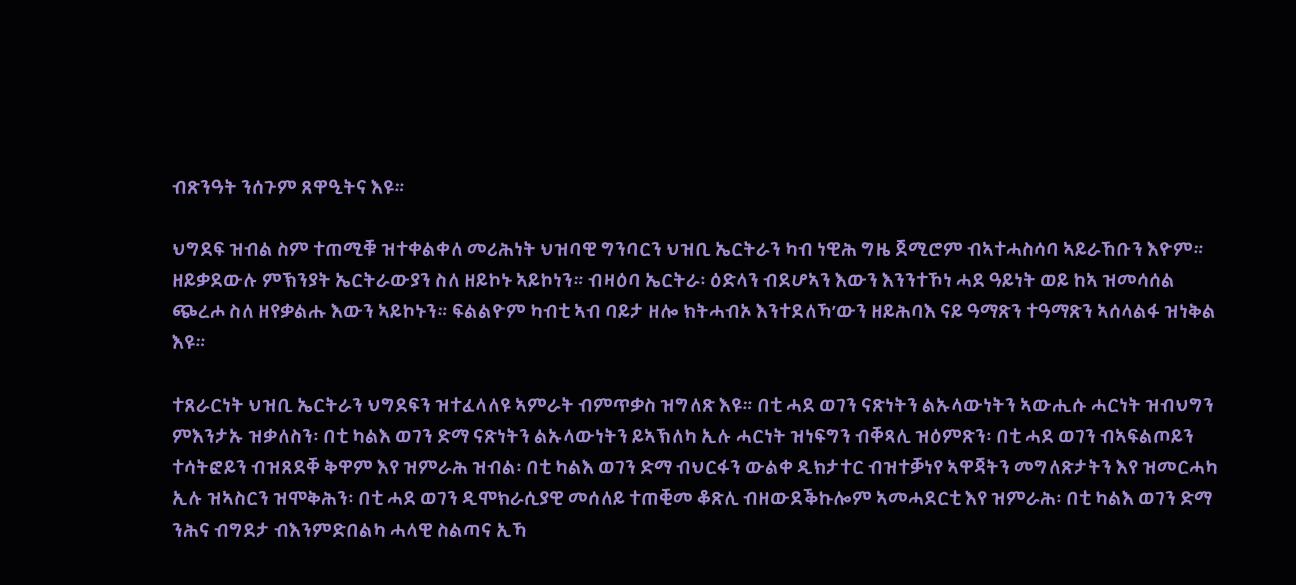ብጽንዓት ንሰጉም ጸዋዒትና እዩ።

ህግደፍ ዝብል ስም ተጠሚቑ ዝተቀልቀለ መሪሕነት ህዝባዊ ግንባርን ህዝቢ ኤርትራን ካብ ነዊሕ ግዜ ጀሚሮም ብኣተሓስሳባ ኣይራኸቡን እዮም። ዘይቃደውሉ ምኽንያት ኤርትራውያን ስለ ዘይኮኑ ኣይኮነን። ብዛዕባ ኤርትራ፡ ዕድላን ብደሆኣን እውን እንንተኾነ ሓደ ዓይነት ወይ ከኣ ዝመሳሰል ጭረሖ ስለ ዘየቃልሑ እውን ኣይኮኑን። ፍልልዮም ካብቲ ኣብ ባይታ ዘሎ ክትሓብኦ እንተደለኻ’ውን ዘይሕባእ ናይ ዓማጽን ተዓማጽን ኣሰላልፋ ዝነቅል እዩ።

ተጸራርነት ህዝቢ ኤርትራን ህግደፍን ዝተፈላለዩ ኣምራት ብምጥቃስ ዝግለጽ እዩ። በቲ ሓደ ወገን ናጽነትን ልኡላውነትን ኣውሒሱ ሓርነት ዝብህግን ምእንታኡ ዝቃለስን፡ በቲ ካልእ ወገን ድማ ናጽነትን ልኡላውነትን ይኣኽለካ ኢሉ ሓርነት ዝነፍግን ብቐጻሊ ዝዕምጽን፡ በቲ ሓደ ወገን ብኣፍልጦይን ተሳትፎይን ብዝጸደቐ ቅዋም እየ ዝምራሕ ዝብል፡ በቲ ካልእ ወገን ድማ ብህርፋን ውልቀ ዲክታተር ብዝተቓነየ ኣዋጃትን መግለጽታትን እየ ዝመርሓካ ኢሉ ዝኣስርን ዝሞቅሕን፡ በቲ ሓደ ወገን ዲሞክራሲያዊ መሰለይ ተጠቒመ ቆጽሊ ብዘውደቕኩሎም ኣመሓደርቲ እየ ዝምራሕ፡ በቲ ካልእ ወገን ድማ ንሕና ብግደታ ብእንምድበልካ ሓላዊ ስልጣና ኢኻ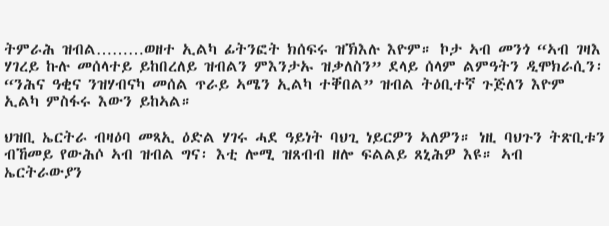ትምራሕ ዝብል………ወዘተ ኢልካ ፊትንፎት ክሰፍሩ ዝኽእሉ እዮም። ኮታ ኣብ መንጎ “ኣብ ገዛእ ሃገረይ ኩሉ መሰላተይ ይከበረለይ ዝብልን ምእንታኡ ዝቃለስን” ደላይ ሰላም ልምዓትን ዲሞክራሲን፡ “ንሕና ዓቂና ንዝሃብናካ መሰል ጥራይ ኣሜን ኢልካ ተቐበል” ዝብል ትዕቢተኛ ጉጅለን እዮም ኢልካ ምስፋሩ እውን ይከኣል።

ህዝቢ ኤርትራ ብዛዕባ መጻኢ ዕድል ሃገሩ ሓደ ዓይነት ባህጊ ነይርዎን ኣለዎን። ነዚ ባህጉን ትጽቢቱን ብኸመይ የውሕሶ ኣብ ዝብል ግና፡ እቲ ሎሚ ዝጸብብ ዘሎ ፍልልይ ጸኒሕዎ እዩ። ኣብ ኤርትራውያን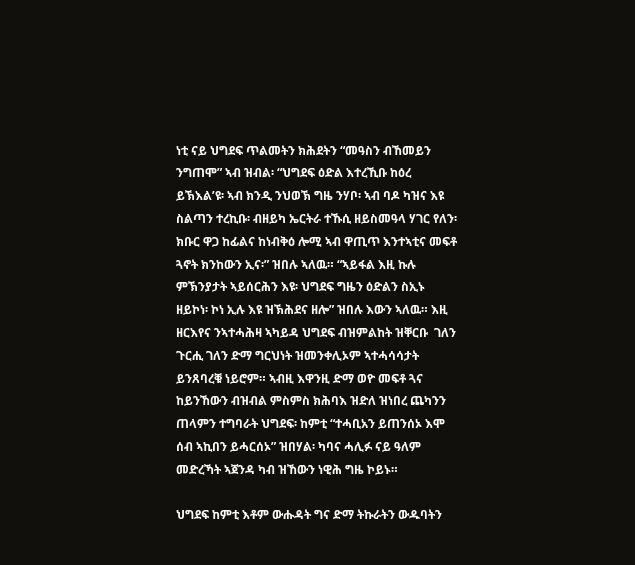ነቲ ናይ ህግደፍ ጥልመትን ክሕደትን “መዓስን ብኸመይን ንግጠሞ” ኣብ ዝብል፡ “ህግደፍ ዕድል እተረኺቡ ከዕረ ይኽእል’ዩ፡ ኣብ ክንዲ ንህወኽ ግዜ ንሃቦ፡ ኣብ ባዶ ካዝና እዩ ስልጣን ተረኪቡ፡ ብዘይካ ኤርትራ ተኹሲ ዘይስመዓላ ሃገር የለን፡ ክቡር ዋጋ ከፊልና ከነብቅዕ ሎሚ ኣብ ዋጢጥ እንተኣቲና መፍቶ ጓኖት ክንከውን ኢና፡” ዝበሉ ኣለዉ። “ኣይፋል እዚ ኩሉ ምኽንያታት ኣይሰርሕን እዩ፡ ህግደፍ ግዜን ዕድልን ስኢኑ ዘይኮነ፡ ኮነ ኢሉ እዩ ዝኽሕደና ዘሎ” ዝበሉ እውን ኣለዉ። እዚ ዘርእየና ንኣተሓሕዛ ኣካይዳ ህግደፍ ብዝምልከት ዝቐርቡ  ገለን ጉርሒ ገለን ድማ ግርህነት ዝመንቀሊኦም ኣተሓሳሳታት ይንጸባረቑ ነይሮም። ኣብዚ እዋንዚ ድማ ወዮ መፍቶ ጓና ከይንኸውን ብዝብል ምስምስ ክሕባእ ዝድለ ዝነበረ ጨካንን ጠላምን ተግባራት ህግደፍ፡ ከምቲ “ተሓቢአን ይጠንሰኦ እሞ ሰብ ኣኪበን ይሓርሰኦ” ዝበሃል፡ ካባና ሓሊፉ ናይ ዓለም መድረኻት ኣጀንዳ ካብ ዝኸውን ነዊሕ ግዜ ኮይኑ።

ህግደፍ ከምቲ እቶም ውሑዳት ግና ድማ ትኩራትን ውዱባትን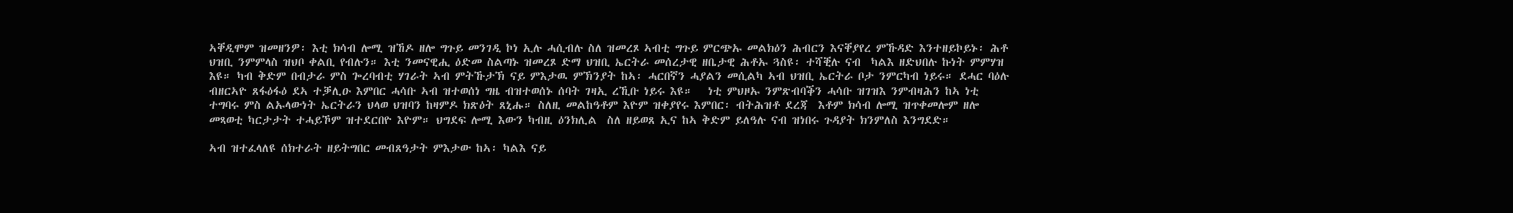ኣቐዲሞም ዝመዘንዎ፡ እቲ ክሳብ ሎሚ ዝኸዶ ዘሎ ግጉይ መንገዲ ኮነ ኢሉ ሓሲብሉ ስለ ዝመረጾ ኣብቲ ግጉይ ምርጭኡ መልክዕን ሕብርን እናቐያየረ ምኹዳድ እንተዘይኮይኑ፡ ሕቶ ህዝቢ ንምምላስ ዝህቦ ቀልቢ የብሉን። እቲ ንመናዊሒ ዕድመ ስልጣኑ ዝመረጾ ድማ ህዝቢ ኤርትራ መሰረታዊ ዘቤታዊ ሕቶኡ ጓስዩ፡ ተሻቒሉ ናብ  ካልእ ዘድህበሉ ኩነት ምምሃዝ እዩ። ካብ ቅድም በብታራ ምስ ጐረባብቲ ሃገራት ኣብ ምትኹታኽ ናይ ምእታዉ ምኽንያት ከኣ፡ ሓርበኛን ሓያልን መሲልካ ኣብ ህዝቢ ኤርትራ ቦታ ንምርካብ ነይሩ። ደሓር ባዕሉ ብዘርኣዮ ጸፋዕፋዕ ደኣ ተቓሊዑ እምበር ሓሳቡ ኣብ ዝተወሰነ ግዜ ብዝተወሰኑ ሰባት ገዛኢ ረኺቡ ነይሩ እዩ።   ነቲ ምህዞኡ ንምጽብባቕን ሓሳቡ ዝገዝእ ንምብዛሕን ከኣ ነቲ ተግባሩ ምስ ልኡላውነት ኤርትራን ህላወ ህዝባን ከዛምዶ ክጽዕት ጸኒሑ። ስለዚ መልከዓቶም እዮም ዝቀያየሩ እምበር፡ ብትሕዝቶ ደረጃ  እቶም ክሳብ ሎሚ ዝጥቀመሎም ዘሎ መጻወቲ ካርታታት ተሓይኾም ዝተደርበዮ እዮም። ህግደፍ ሎሚ እውን ካብዚ ዕንክሊል  ስለ ዘይወጸ ኢና ከኣ ቅድም ይለዓሉ ናብ ዝነበሩ ጉዳያት ክንምለስ እንግደድ።

ኣብ ዝተፈላለዩ ሰክተራት ዘይትግበር መብጸዓታት ምእታው ከኣ፡ ካልእ ናይ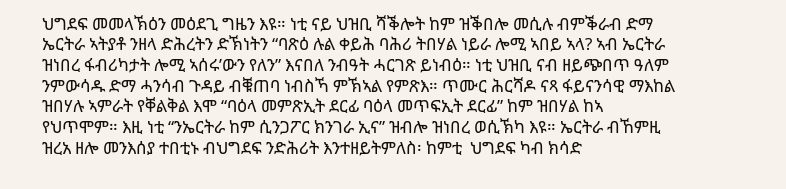ህግደፍ መመላኽዕን መዕደጊ ግዜን እዩ። ነቲ ናይ ህዝቢ ሻቕሎት ከም ዝቕበሎ መሲሉ ብምቕራብ ድማ ኤርትራ ኣትያቶ ንዘላ ድሕረትን ድኽነትን “ባጽዕ ሉል ቀይሕ ባሕሪ ትበሃል ነይራ ሎሚ ኣበይ ኣላ? ኣብ ኤርትራ ዝነበረ ፋብሪካታት ሎሚ ኣሰሩ’ውን የለን” እናበለ ንብዓት ሓርገጽ ይነብዕ። ነቲ ህዝቢ ናብ ዘይጭበጥ ዓለም ንምውሳዱ ድማ ሓንሳብ ጉዳይ ብቑጠባ ነብስኻ ምኽኣል የምጽእ። ጥሙር ሕርሻዶ ናጻ ፋይናንሳዊ ማእከል ዝበሃሉ ኣምራት የቐልቅል እሞ “ባዕላ መምጽኢት ደርፊ ባዕላ መጥፍኢት ደርፊ” ከም ዝበሃል ከኣ የህጥሞም። እዚ ነቲ “ንኤርትራ ከም ሲንጋፖር ክንገራ ኢና” ዝብሎ ዝነበረ ወሲኽካ እዩ። ኤርትራ ብኸምዚ ዝረአ ዘሎ መንእሰያ ተበቲኑ ብህግደፍ ንድሕሪት እንተዘይትምለስ፡ ከምቲ  ህግደፍ ካብ ክሳድ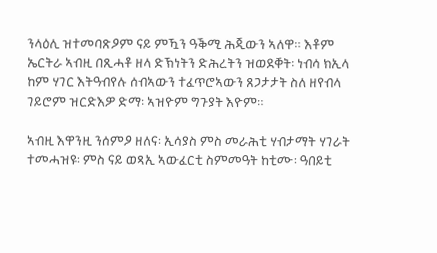ንላዕሊ ዝተመባጽዖም ናይ ምዃን ዓቕሚ ሕጂውን ኣለዋ። እቶም ኤርትራ ኣብዚ በጺሓቶ ዘላ ድኽነትን ድሕረትን ዝወደቐት፡ ነብሳ ክኢላ ከም ሃገር እትዓብየሉ ሰብኣውን ተፈጥሮኣውን ጸጋታታት ስለ ዘየብላ ገይሮም ዝርድእዎ ድማ፡ ኣዝዮም ግጉያት እዮም።

ኣብዚ እዋንዚ ንሰምዖ ዘለና፡ ኢሳያስ ምስ መራሕቲ ሃብታማት ሃገራት ተመሓዝዩ፡ ምስ ናይ ወጻኢ ኣውፈርቲ ስምመዓት ከቲሙ፡ ዓበይቲ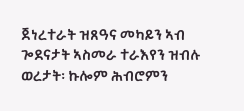ጀነረተራት ዝጸዓና መካይን ኣብ ጐደናታት ኣስመራ ተራእየን ዝብሉ ወረታት፡ ኩሎም ሕብሮምን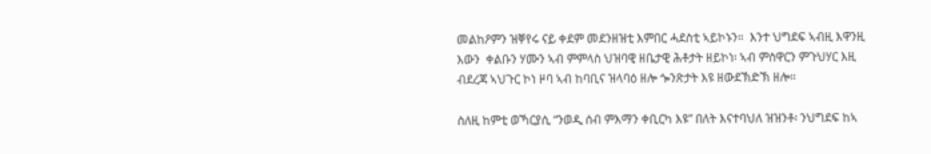መልከዖምን ዝቐየሩ ናይ ቀደም መደንዘዝቲ እምበር ሓደስቲ ኣይኮኑን።  እንተ ህግደፍ ኣብዚ እዋንዚ እውን  ቀልቡን ሃሙን ኣብ ምምላስ ህዝባዊ ዘቤታዊ ሕቶታት ዘይኮነ፡ ኣብ ምስዋርን ምጉህሃር እዚ ብደረጃ ኣህጉር ኮነ ዞባ ኣብ ከባቢና ዝላባዕ ዘሎ ጐንጽታት እዩ ዘውደኽድኽ ዘሎ።

ስለዚ ከምቲ ወኻርያሲ “ንወዲ ሰብ ምእማን ቀቢርካ እዩ” በለት እናተባህለ ዝዝንቶ፡ ንህግደፍ ከኣ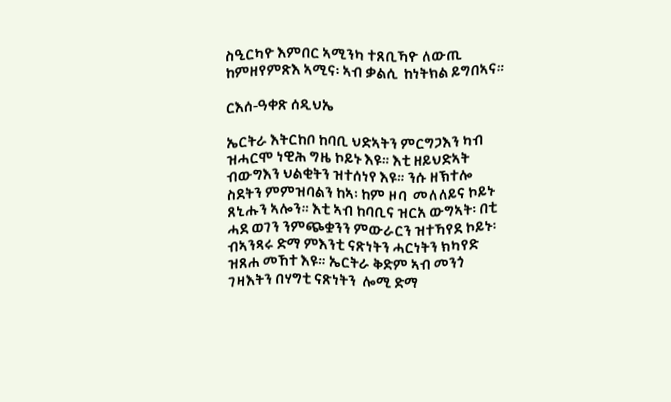ስዒርካዮ እምበር ኣሚንካ ተጸቢኻዮ ለውጢ ከምዘየምጽእ ኣሚና፡ ኣብ ቃልሲ  ከነትክል ይግበኣና።

ርእሰ-ዓቀጽ ሰዲህኤ

ኤርትራ እትርከቦ ከባቢ ህድኣትን ምርግጋእን ካብ ዝሓርሞ ነዊሕ ግዜ ኮይኑ እዩ። እቲ ዘይህድኣት ብውግእን ህልቂትን ዝተሰነየ እዩ። ንሱ ዘኽተሎ ስደትን ምምዝባልን ከኣ፡ ከም ዞባ  መለለይና ኮይኑ ጸኒሑን ኣሎን። እቲ ኣብ ከባቢና ዝርአ ውግኣት፡ በቲ ሓደ ወገን ንምጭቋንን ምውራርን ዝተኻየደ ኮይኑ፡ ብኣንጻሩ ድማ ምእንቲ ናጽነትን ሓርነትን ክካየድ ዝጸሐ መኸተ እዩ። ኤርትራ ቅድም ኣብ መንጎ ገዛእትን በሃግቲ ናጽነትን  ሎሚ ድማ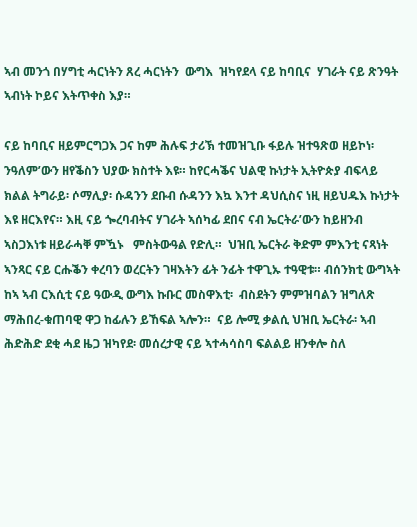ኣብ መንጎ በሃግቲ ሓርነትን ጸረ ሓርነትን  ውግእ  ዝካየደላ ናይ ከባቢና  ሃገራት ናይ ጽንዓት ኣብነት ኮይና እትጥቀስ እያ።

ናይ ከባቢና ዘይምርግጋእ ጋና ከም ሕሉፍ ታሪኽ ተመዝጊቡ ፋይሉ ዝተዓጽወ ዘይኮነ፡ ንዓለም’ውን ዘየቕስን ህያው ክስተት እዩ። ከየርሓቕና ህልዊ ኩነታት ኢትዮጵያ ብፍላይ ክልል ትግራይ፡ ሶማሊያ፡ ሱዳንን ደቡብ ሱዳንን እኳ እንተ ዳህሲስና ነዚ ዘይህዱእ ኩነታት እዩ ዘርእየና። እዚ ናይ ጐረባብትና ሃገራት ኣሰካፊ ደበና ናብ ኤርትራ’ውን ከይዘንብ  ኣስጋእነቱ ዘይራሓቐ ምዃኑ   ምስትውዓል የድሊ።  ህዝቢ ኤርትራ ቅድም ምእንቲ ናጻነት ኣንጻር ናይ ርሑቕን ቀረባን ወረርትን ገዛእትን ፊት ንፊት ተዋጊኡ ተዓዊቱ። ብሰንክቲ ውግኣት ከኣ ኣብ ርእሲቲ ናይ ዓውዲ ውግእ ኩቡር መስዋእቲ፡  ብስደትን ምምዝባልን ዝግለጽ ማሕበረ-ቁጠባዊ ዋጋ ከፊሉን ይኸፍል ኣሎን።  ናይ ሎሚ ቃልሲ ህዝቢ ኤርትራ፡ ኣብ ሕድሕድ ደቂ ሓደ ዜጋ ዝካየደ፡ መሰረታዊ ናይ ኣተሓሳስባ ፍልልይ ዘንቀሎ ስለ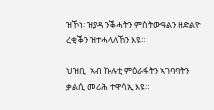ዝኾነ፡ ዝያዳ ንቕሓትን ምስትውዓልን ዘድልዮ ረቂቕን ዝተሓላለኸን እዩ።

ህዝቢ  ኣብ ኩሉቲ ምዕራፋትን ኣገባባትን ቃልሲ መሪሕ ተዋሳኢ እዩ።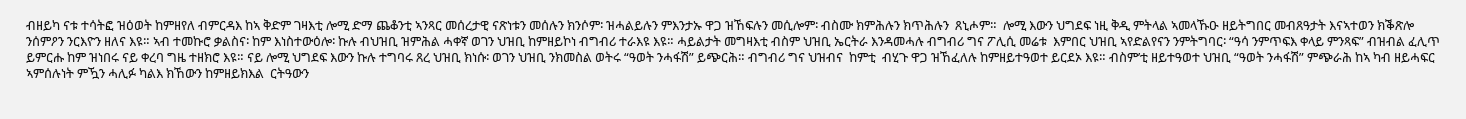ብዘይካ ናቱ ተሳትፎ ዝዕወት ከምዘየለ ብምርዳእ ከኣ ቅድም ገዛእቲ ሎሚ ድማ ጨቆንቲ ኣንጻር መሰረታዊ ናጽነቱን መሰሉን ክንሶም፡ ዝሓልይሉን ምእንታኡ ዋጋ ዝኸፍሉን መሲሎም፡ ብስሙ ክምሕሉን ክጥሕሉን  ጸኒሖም።  ሎሚ እውን ህግደፍ ነዚ ቅዲ ምትላል ኣመላኹዑ ዘይትግበር መብጸዓታት እናኣተወን ክቕጽሎ ንሰምዖን ንርእዮን ዘለና እዩ። ኣብ ተመኩሮ ቃልስና፡ ከም እነስተውዕሎ፡ ኩሉ ብህዝቢ ዝምሕል ሓቀኛ ወገን ህዝቢ ከምዘይኮነ ብግብሪ ተራእዩ እዩ። ሓይልታት መግዛእቲ ብስም ህዝቢ ኤርትራ እንዳመሓሉ ብግብሪ ግና ፖሊሲ መሬቱ  እምበር ህዝቢ ኣየድልየናን ንምትግባር፡ “ዓሳ ንምጥፍእ ቀላይ ምንጻፍ” ብዝብል ፈሊጥ ይምርሑ ከም ዝነበሩ ናይ ቀረባ ግዜ ተዘክሮ እዩ። ናይ ሎሚ ህግደፍ እውን ኩሉ ተግባሩ ጸረ ህዝቢ ክነሱ፡ ወገን ህዝቢ ንክመስል ወትሩ “ዓወት ንሓፋሽ” ይጭርሕ። ብግብሪ ግና ህዝብና  ከምቲ  ብሂጉ ዋጋ ዝኸፈለሉ ከምዘይተዓወተ ይርደኦ እዩ። ብስም’ቲ ዘይተዓወተ ህዝቢ “ዓወት ንሓፋሽ” ምጭራሕ ከኣ ካብ ዘይሓፍር ኣምሰሉነት ምዃን ሓሊፉ ካልእ ክኸውን ከምዘይክእል  ርትዓውን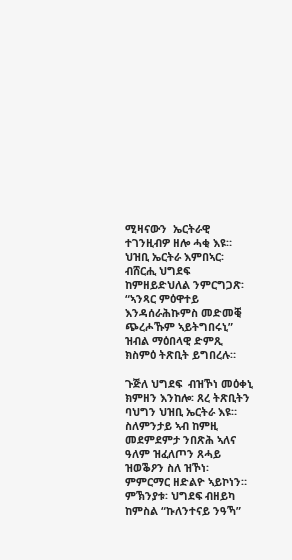ሚዛናውን  ኤርትራዊ ተገንዚብዎ ዘሎ ሓቂ እዩ። ህዝቢ ኤርትራ እምበኣር፡ ብሸርሒ ህግደፍ ከምዘይድህለል ንምርግጋጽ፡ “ኣንጻር ምዕዋተይ እንዳሰራሕኩምስ መድመቒ ጭረሖኹም ኣይትግበሩኒ”  ዝብል ማዕበላዊ ድምጺ ክስምዕ ትጽቢት ይግበረሉ።

ጉጅለ ህግደፍ  ብዝኾነ መዕቀኒ ክምዘን እንከሎ፡ ጸረ ትጽቢትን ባህግን ህዝቢ ኤርትራ እዩ። ስለምንታይ ኣብ ከምዚ መደምደምታ ንበጽሕ ኣለና ዓለም ዝፈለጦን ጸሓይ ዝወቕዖን ስለ ዝኾነ፡  ምምርማር ዘድልዮ ኣይኮነን። ምኽንያቱ፡ ህግደፍ ብዘይካ ከምስል “ኩለንተናይ ንዓኻ”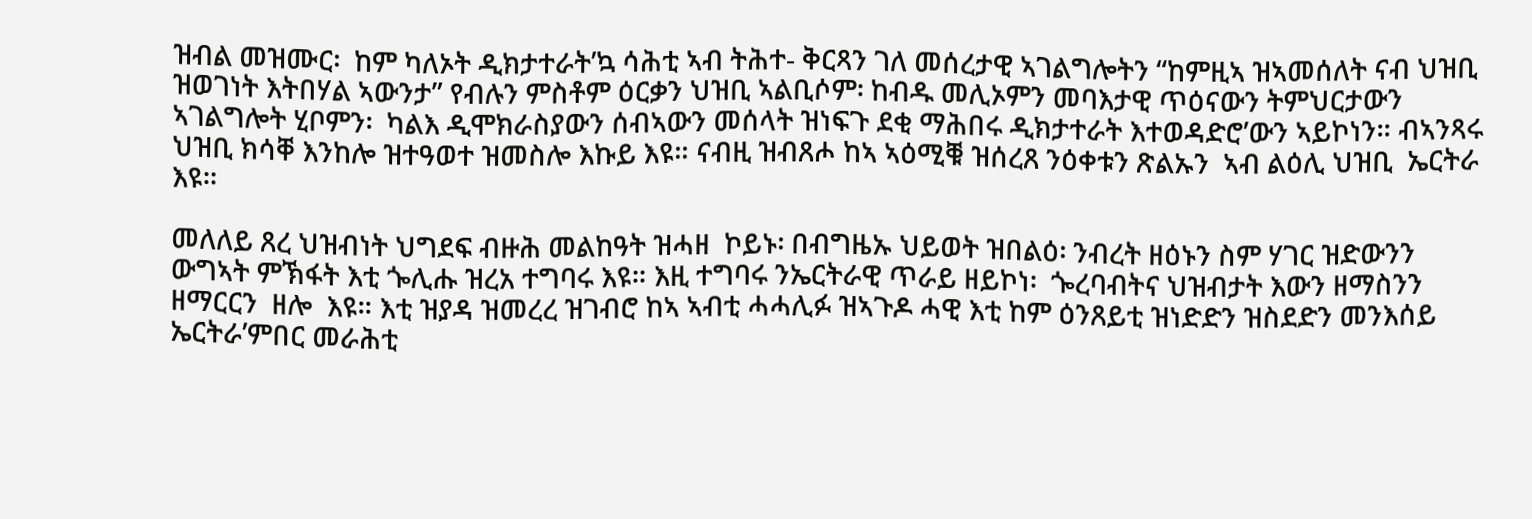ዝብል መዝሙር፡  ከም ካለኦት ዲክታተራት’ኳ ሳሕቲ ኣብ ትሕተ- ቅርጻን ገለ መሰረታዊ ኣገልግሎትን “ከምዚኣ ዝኣመሰለት ናብ ህዝቢ ዝወገነት እትበሃል ኣውንታ” የብሉን ምስቶም ዕርቃን ህዝቢ ኣልቢሶም፡ ከብዱ መሊኦምን መባእታዊ ጥዕናውን ትምህርታውን ኣገልግሎት ሂቦምን፡  ካልእ ዲሞክራስያውን ሰብኣውን መሰላት ዝነፍጉ ደቂ ማሕበሩ ዲክታተራት እተወዳድሮ’ውን ኣይኮነን። ብኣንጻሩ ህዝቢ ክሳቐ እንከሎ ዝተዓወተ ዝመስሎ እኩይ እዩ። ናብዚ ዝብጸሖ ከኣ ኣዕሚቑ ዝሰረጸ ንዕቀቱን ጽልኡን  ኣብ ልዕሊ ህዝቢ  ኤርትራ እዩ።

መለለይ ጸረ ህዝብነት ህግደፍ ብዙሕ መልከዓት ዝሓዘ  ኮይኑ፡ በብግዜኡ ህይወት ዝበልዕ፡ ንብረት ዘዕኑን ስም ሃገር ዝድውንን  ውግኣት ምኽፋት እቲ ጐሊሑ ዝረአ ተግባሩ እዩ። እዚ ተግባሩ ንኤርትራዊ ጥራይ ዘይኮነ፡  ጐረባብትና ህዝብታት እውን ዘማስንን ዘማርርን  ዘሎ  እዩ። እቲ ዝያዳ ዝመረረ ዝገብሮ ከኣ ኣብቲ ሓሓሊፉ ዝኣጉዶ ሓዊ እቲ ከም ዕንጸይቲ ዝነድድን ዝስደድን መንእሰይ ኤርትራ’ምበር መራሕቲ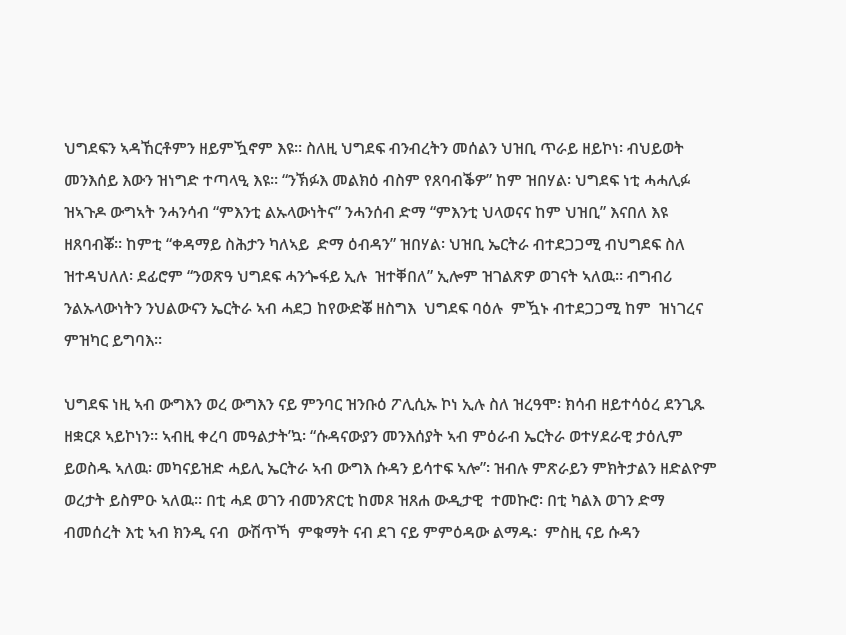ህግደፍን ኣዳኸርቶምን ዘይምዃኖም እዩ። ስለዚ ህግደፍ ብንብረትን መሰልን ህዝቢ ጥራይ ዘይኮነ፡ ብህይወት መንእሰይ እውን ዝነግድ ተጣላዒ እዩ። “ንኽፉእ መልክዕ ብስም የጸባብቕዎ” ከም ዝበሃል፡ ህግደፍ ነቲ ሓሓሊፉ ዝኣጉዶ ውግኣት ንሓንሳብ “ምእንቲ ልኡላውነትና” ንሓንሰብ ድማ “ምእንቲ ህላወናና ከም ህዝቢ” እናበለ እዩ ዘጸባብቖ። ከምቲ “ቀዳማይ ስሕታን ካለኣይ  ድማ ዕብዳን” ዝበሃል፡ ህዝቢ ኤርትራ ብተደጋጋሚ ብህግደፍ ስለ ዝተዳህለለ፡ ደፊሮም “ንወጽዓ ህግደፍ ሓንጐፋይ ኢሉ  ዝተቐበለ” ኢሎም ዝገልጽዎ ወገናት ኣለዉ። ብግብሪ ንልኡላውነትን ንህልውናን ኤርትራ ኣብ ሓደጋ ከየውድቖ ዘስግእ  ህግደፍ ባዕሉ  ምዃኑ ብተደጋጋሚ ከም  ዝነገረና ምዝካር ይግባእ።

ህግደፍ ነዚ ኣብ ውግእን ወረ ውግእን ናይ ምንባር ዝንቡዕ ፖሊሲኡ ኮነ ኢሉ ስለ ዝረዓሞ፡ ክሳብ ዘይተሳዕረ ደንጊጹ ዘቋርጾ ኣይኮነን። ኣብዚ ቀረባ መዓልታት’ኳ፡ “ሱዳናውያን መንእሰያት ኣብ ምዕራብ ኤርትራ ወተሃደራዊ ታዕሊም ይወስዱ ኣለዉ፡ መካናይዝድ ሓይሊ ኤርትራ ኣብ ውግእ ሱዳን ይሳተፍ ኣሎ”፡ ዝብሉ ምጽራይን ምክትታልን ዘድልዮም  ወረታት ይስምዑ ኣለዉ። በቲ ሓደ ወገን ብመንጽርቲ ከመጾ ዝጸሐ ውዲታዊ  ተመኩሮ፡ በቲ ካልእ ወገን ድማ ብመሰረት እቲ ኣብ ክንዲ ናብ  ውሽጥኻ  ምቁማት ናብ ደገ ናይ ምምዕዳው ልማዱ፡  ምስዚ ናይ ሱዳን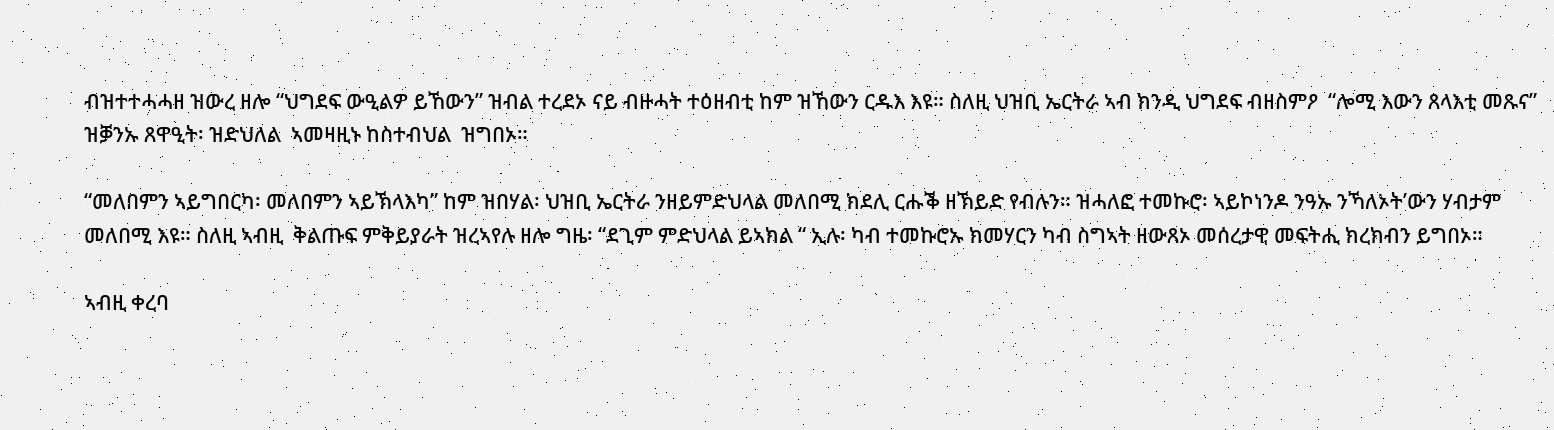ብዝተተሓሓዘ ዝውረ ዘሎ “ህግደፍ ውዒልዎ ይኸውን” ዝብል ተረደኦ ናይ ብዙሓት ተዕዘብቲ ከም ዝኸውን ርዱእ እዩ። ስለዚ ህዝቢ ኤርትራ ኣብ ክንዲ ህግደፍ ብዘስምዖ  “ሎሚ እውን ጸላእቲ መጹና”  ዝቓንኡ ጸዋዒት፡ ዝድህለል  ኣመዛዚኑ ከስተብህል  ዝግበኦ።

“መለበምን ኣይግበርካ፡ መለበምን ኣይኽላእካ” ከም ዝበሃል፡ ህዝቢ ኤርትራ ንዘይምድህላል መለበሚ ክደሊ ርሑቕ ዘኽይድ የብሉን። ዝሓለፎ ተመኩሮ፡ ኣይኮነንዶ ንዓኡ ንኻለኦት’ውን ሃብታም መለበሚ እዩ። ስለዚ ኣብዚ  ቅልጡፍ ምቅይያራት ዝረኣየሉ ዘሎ ግዜ፡ “ደጊም ምድህላል ይኣክል “ ኢሉ፡ ካብ ተመኩሮኡ ክመሃርን ካብ ስግኣት ዘውጸኦ መሰረታዊ መፍትሒ ክረክብን ይግበኦ።

ኣብዚ ቀረባ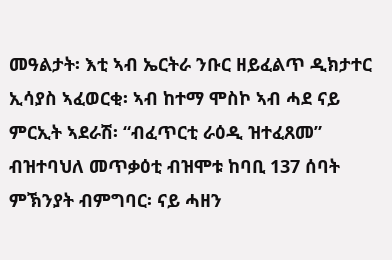መዓልታት፡ እቲ ኣብ ኤርትራ ንቡር ዘይፈልጥ ዲክታተር ኢሳያስ ኣፈወርቂ፡ ኣብ ከተማ ሞስኮ ኣብ ሓደ ናይ ምርኢት ኣደራሽ፡ “ብፈጥርቲ ራዕዲ ዝተፈጸመ” ብዝተባህለ መጥቃዕቲ ብዝሞቱ ከባቢ 137 ሰባት ምኽንያት ብምግባር፡ ናይ ሓዘን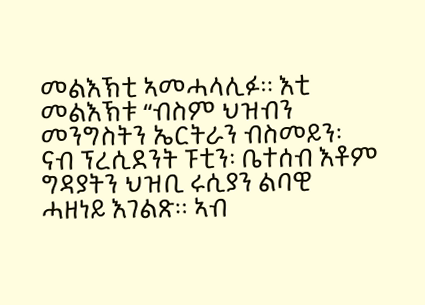መልእኽቲ ኣመሓላሊፉ። እቲ መልእኽቱ “ብስም ህዝብን መንግስትን ኤርትራን ብስመይን፡ ናብ ፕረሲደንት ፑቲን፡ ቤተሰብ እቶም ግዳያትን ህዝቢ ሩሲያን ልባዊ ሓዘነይ እገልጽ። ኣብ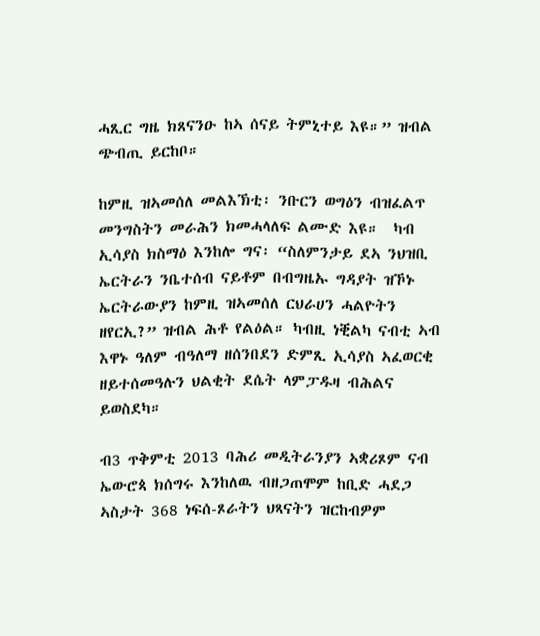ሓጺር ግዜ ክጸናንዑ ከኣ ሰናይ ትምኒተይ እዩ።” ዝብል ጭብጢ ይርከቦ።

ከምዚ ዝኣመሰለ መልእኽቲ፡ ንቡርን ወግዕን ብዝፈልጥ መንግስትን መራሕን ክመሓላለፍ ልሙድ እዩ።  ካብ ኢሳያስ ክስማዕ እንከሎ ግና፡ “ስለምንታይ ደኣ ንህዝቢ ኤርትራን ንቤተሰብ ናይቶም በብግዜኡ ግዳያት ዝኾኑ ኤርትራውያን ከምዚ ዝኣመሰለ ርህራሀን ሓልዮትን ዘየርኢ?” ዝብል ሕቶ የልዕል። ካብዚ ነቒልካ ናብቲ ኣብ እዋኑ ዓለም ብዓለማ ዘሰንበደን ድምጺ ኢሳያስ ኣፈወርቂ ዘይተሰመዓሉን ህልቂት ደሴት ላምፓዱዛ ብሕልና ይወስደካ።

ብ3 ጥቅምቲ 2013 ባሕሪ መዲትራንያን ኣቋሪጾም ናብ ኤውሮጳ ክሰግሩ እንከለዉ ብዘጋጠሞም ከቢድ ሓደጋ ኣስታት 368 ነፍሰ-ጾራትን ህጻናትን ዝርከብዎም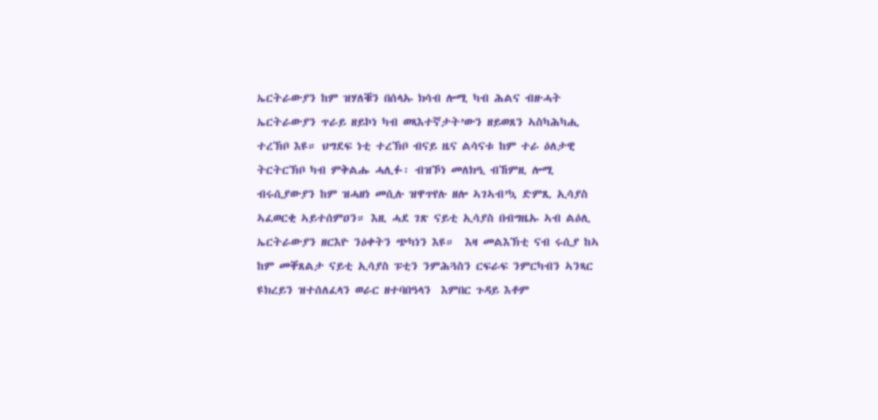ኤርትራውያን ከም ዝሃለቑን በሰላኡ ክሳብ ሎሚ ካብ ሕልና ብዙሓት ኤርትራውያን ጥራይ ዘይኮነ ካብ ወጻእተኛታት’ውን ዘይወጸን ኣስካሕካሒ ተረኽቦ እዩ። ህግደፍ ነቲ ተረኽቦ ብናይ ዜና ልሳናቱ ከም ተራ ዕለታዊ ትርትርኽቦ ካብ ምቅልሑ ሓሊፉ፡ ብዝኾነ መለክዒ ብኸምዚ ሎሚ ብሩሲያውያን ከም ዝሓዘነ መሲሉ ዝዋጥየሉ ዘሎ ኣገኣብ’ኳ ድምጺ ኢሳያስ ኣፈወርቂ ኣይተሰምዐን። እዚ ሓደ ገጽ ናይቲ ኢሳያስ በብግዜኡ ኣብ ልዕሊ ኤርትራውያን ዘርእዮ ንዕቀትን ጭካነን እዩ።  እዛ መልእኽቲ ናብ ሩሲያ ከኣ ከም መቐጸልታ ናይቲ ኢሳያስ ፑቲን ንምሕጓስን ርፍራፍ ንምርካብን ኣንጻር ዩክረይን ዝተሰለፈላን ወራር ዘተባበዓላን  እምበር ጉዳይ እቶም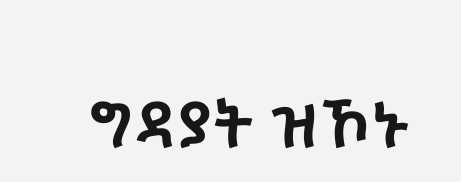ግዳያት ዝኾኑ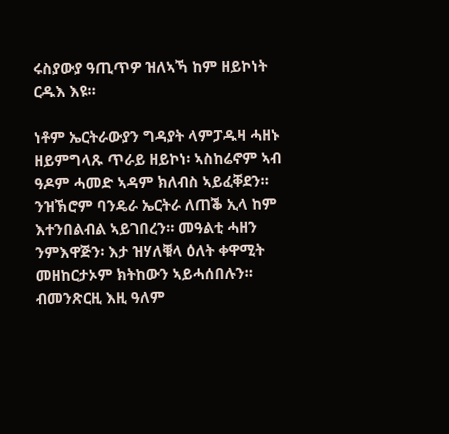ሩስያውያ ዓጢጥዎ ዝለኣኻ ከም ዘይኮነት ርዱእ እዩ።

ነቶም ኤርትራውያን ግዳያት ላምፓዱዛ ሓዘኑ ዘይምግላጹ ጥራይ ዘይኮነ፡ ኣስከሬኖም ኣብ ዓዶም ሓመድ ኣዳም ክለብስ ኣይፈቐደን። ንዝኽሮም ባንዴራ ኤርትራ ለጠቕ ኢላ ከም  እተንበልብል ኣይገበረን። መዓልቲ ሓዘን ንምእዋጅን፡ እታ ዝሃለቑላ ዕለት ቀዋሚት መዘከርታኦም ክትከውን ኣይሓሰበሉን። ብመንጽርዚ እዚ ዓለም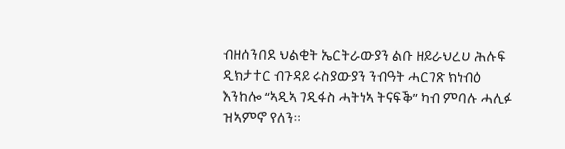ብዘሰንበደ ህልቂት ኤርትራውያን ልቡ ዘይራህረሀ ሕሉፍ ዲክታተር ብጉዳይ ሩስያውያን ንብዓት ሓርገጽ ክነብዕ እንከሎ “ኣዲኣ ገዲፋስ ሓትነኣ ትናፍቕ” ካብ ምባሉ ሓሊፉ ዝኣምኖ የለን።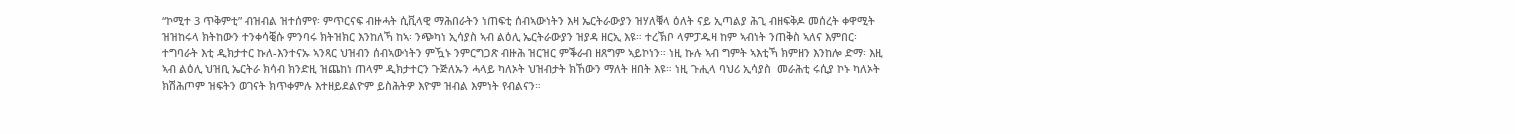“ኮሚተ 3 ጥቅምቲ” ብዝብል ዝተሰምየ፡ ምጥርናፍ ብዙሓት ሲቪላዊ ማሕበራትን ነጠፍቲ ሰብኣውነትን እዛ ኤርትራውያን ዝሃለቑላ ዕለት ናይ ኢጣልያ ሕጊ ብዘፍቅዶ መሰረት ቀዋሚት ዝዝከሩላ ክትከውን ተንቀሳቒሱ ምንባሩ ክትዝክር እንከለኻ ከኣ፡ ንጭካነ ኢሳያስ ኣብ ልዕሊ ኤርትራውያን ዝያዳ ዘርኢ እዩ። ተረኽቦ ላምፓዱዛ ከም ኣብነት ንጠቅስ ኣለና እምበር፡ ተግባራት እቲ ዲክታተር ኩለ-እንተናኡ ኣንጻር ህዝብን ሰብኣውነትን ምዃኑ ንምርግጋጽ ብዙሕ ዝርዝር ምቕራብ ዘጸግም ኣይኮነን። ነዚ ኩሉ ኣብ ግምት ኣእቲኻ ክምዘን እንከሎ ድማ፡ እዚ ኣብ ልዕሊ ህዝቢ ኤርትራ ክሳብ ክንድዚ ዝጨከነ ጠላም ዲክታተርን ጉጅለኡን ሓላይ ካለኦት ህዝብታት ክኸውን ማለት ዘበት እዩ። ነዚ ጉሒላ ባህሪ ኢሳያስ  መራሕቲ ሩሲያ ኮኑ ካለኦት ክሽሕጦም ዝፍትን ወገናት ክጥቀምሉ እተዘይደልዮም ይስሕትዎ እዮም ዝብል እምነት የብልናን።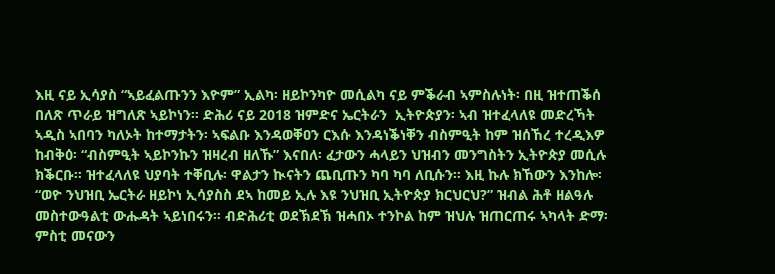እዚ ናይ ኢሳያስ “ኣይፈልጡንን እዮም” ኢልካ፡ ዘይኮንካዮ መሲልካ ናይ ምቕራብ ኣምስሉነት፡ በዚ ዝተጠቕሰ በለጽ ጥራይ ዝግለጽ ኣይኮነን። ድሕሪ ናይ 2018 ዝምድና ኤርትራን  ኢትዮጵያን፡ ኣብ ዝተፈላለዩ መድረኻት ኣዲስ ኣበባን ካለኦት ከተማታትን፡ ኣፍልቡ እንዳወቐዐን ርእሱ እንዳነቕነቐን ብስምዒት ከም ዝሰኸረ ተረዲእዎ ከብቅዕ፡ “ብስምዒት ኣይኮንኩን ዝዛረብ ዘለኹ” እናበለ፡ ፈታውን ሓላይን ህዝብን መንግስትን ኢትዮጵያ መሲሉ ክቕርቡ። ዝተፈላለዩ ህያባት ተቐቢሉ፡ ዋልታን ኲናትን ጨቢጡን ካባ ካባ ለቢሱን። እዚ ኩሉ ክኸውን እንከሎ፡ “ወዮ ንህዝቢ ኤርትራ ዘይኮነ ኢሳያስስ ደኣ ከመይ ኢሉ እዩ ንህዝቢ ኢትዮጵያ ክርህርህ?” ዝብል ሕቶ ዘልዓሉ መስተውዓልቲ ውሑዳት ኣይነበሩን። ብድሕሪቲ ወደኽደኽ ዝሓበኦ ተንኮል ከም ዝህሉ ዝጠርጠሩ ኣካላት ድማ፡ ምስቲ መናውን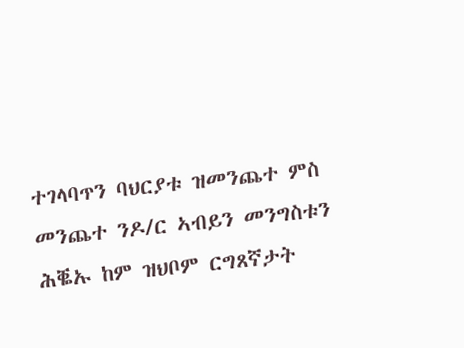ተገላባጥን ባህርያቱ ዝመንጨተ ምስ መንጨተ ንዶ/ር ኣብይን መንግስቱን ሕቘኡ ከም ዝህቦም ርግጸኛታት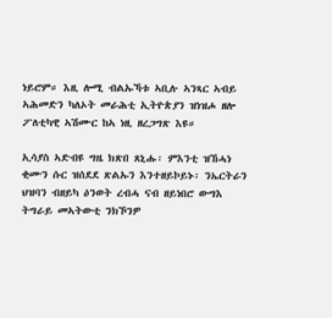ነይሮም። እዚ ሎሚ ብልኡኻቱ ኣቢሉ ኣንጻር ኣብይ ኣሕመድን ካለኦት መራሕቲ ኢትዮጵያን ዝነዝሖ ዘሎ ፖለቲካዊ ኣሽሙር ከኣ ነዚ ዘረጋግጽ እዩ።

ኢሳያስ ኣድብዩ ግዜ ክጽበ ጸኒሑ፡ ምእንቲ ዝኸሓነ ቂሙን ሱር ዝሰደደ ጽልኡን እንተዘይኮይኑ፡ ንኤርትራን ህዝባን ብዘይካ ዕንወት ረብሓ ናብ ዘይነበሮ ውግእ ትግራይ መኣትውቲ ንክኾንዎ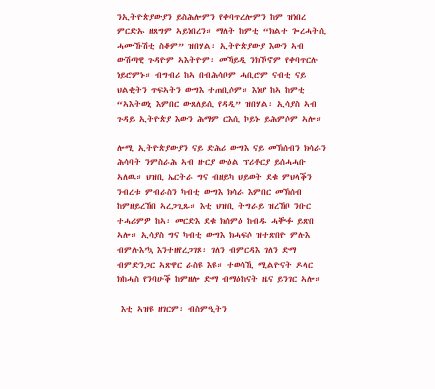ንኢትዮጵያውያን ይስሕሎምን የቀባጥረሎምን ከም ዝነበረ ምርድኡ ዘጸግም ኣይነበረን። ማለት ከምቲ “ክልተ ጐረሓትሲ ሓሙኹሽቲ ስቆም” ዝበሃል፡ ኢትዮጵያውያ እውን ኣብ ውሽጣዊ ጉዳዮም ኣእትዮም፡ መኻይዲ ንክኾኖም የቀባጥርሉ ነይሮምኑ። ብግብሪ ከኣ በብሕሳቦም ሓቢሮም ናብቲ ናይ ህልቂትን ጥፍኣትን ውግእ ተጠቢሶም። እነሆ ከኣ ከምቲ “ኣእትወኒ እምበር ውጸለይሲ የዳዲ” ዝበሃል፡ ኢሳያስ ኣብ ጉዳይ ኢትዮጵያ እውን ሕማም ርእሲ ኮይኑ ይሕምሶም ኣሎ።

ሎሚ ኢትዮጵያውያን ናይ ድሕሪ ውግእ ናይ መኽሰብን ክሳራን ሕሳባት ንምስራሕ ኣብ ዙርያ ውዕል ፕሪቶርያ ይሰሓሓቡ ኣለዉ። ህዝቢ ኤርትራ ግና ብዘይካ ህይወት ደቁ ምህላቕን ንብረቱ ምብራስን ካብቲ ውግእ ክሳራ እምበር መኽሰብ ከምዘይረኸበ ኣረጋጊጹ። እቲ ህዝቢ ትግራይ ዝረኸቦ ንቡር ተሓሪምዎ ከኣ፡ መርድእ ደቁ ክሰምዕ ከብዱ ሓቚፉ ይጽበ ኣሎ። ኢሳያስ ግና ካብቲ ውግእ ክሓፍሶ ዝተጽበዮ ምሉእ ብምሉእ’ኳ እንተዘየረጋገጾ፡ ገለን ብምርዳእ ገለን ድማ ብምድንጋር ኣጽዋር ራስዩ እዩ። ተወሳኺ ሚልዮናት ዶላር ክከሓስ የንባሁቕ ከምዘሎ ድማ ብማዕከናት ዜና ይንገር ኣሎ።

 እቲ ኣዝዩ ዘገርም፡ ብስምዒትን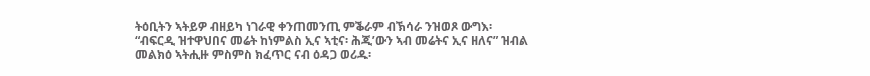ትዕቢትን ኣትይዎ ብዘይካ ነገራዊ ቀንጠመንጢ ምቕራም ብኽሳራ ንዝወጾ ውግእ፡ “ብፍርዲ ዝተዋህበና መሬት ከነምልስ ኢና ኣቲና፡ ሕጂ’ውን ኣብ መሬትና ኢና ዘለና” ዝብል መልክዕ ኣትሒዙ ምስምስ ክፈጥር ናብ ዕዳጋ ወሪዱ፡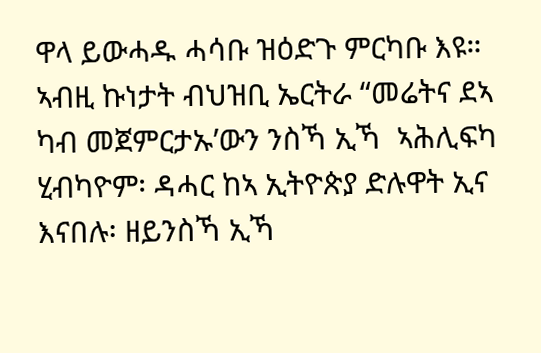ዋላ ይውሓዱ ሓሳቡ ዝዕድጉ ምርካቡ እዩ። ኣብዚ ኩነታት ብህዝቢ ኤርትራ “መሬትና ደኣ ካብ መጀምርታኡ’ውን ንስኻ ኢኻ  ኣሕሊፍካ ሂብካዮም፡ ዳሓር ከኣ ኢትዮጵያ ድሉዋት ኢና እናበሉ፡ ዘይንስኻ ኢኻ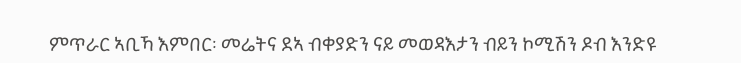ምጥራር ኣቢኻ እምበር፡ መሬትና ደኣ ብቀያድን ናይ መወዳእታን ብይን ኮሚሽን ዶብ እንድዩ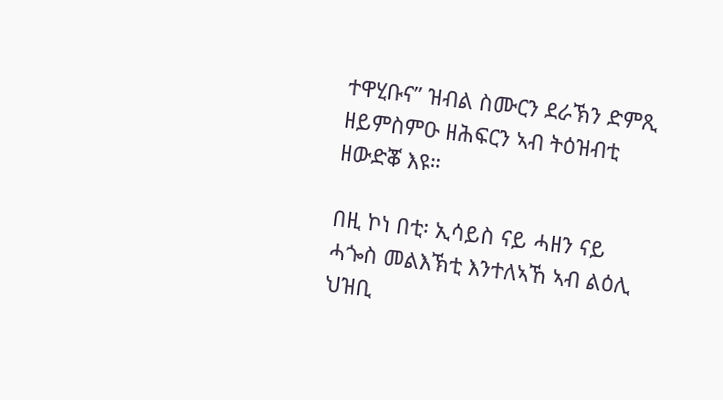ተዋሂቡና” ዝብል ስሙርን ደራኽን ድምጺ ዘይምስምዑ ዘሕፍርን ኣብ ትዕዝብቲ ዘውድቖ እዩ።

በዚ ኮነ በቲ፡ ኢሳይስ ናይ ሓዘን ናይ ሓጐስ መልእኽቲ እንተለኣኸ ኣብ ልዕሊ ህዝቢ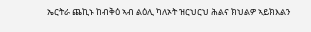ኤርትራ ጨኪኑ ከብቅዕ ኣብ ልዕሊ ካለኦት ዝርህርህ ሕልና ክህልዎ ኣይክእልን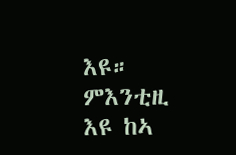እዩ። ምእንቲዚ እዩ ከኣ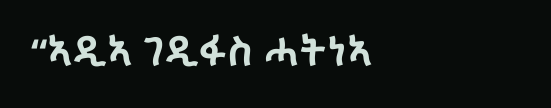“ኣዲኣ ገዲፋስ ሓትነኣ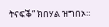ትናፍቕ” ክበሃል ዝግበኦ።